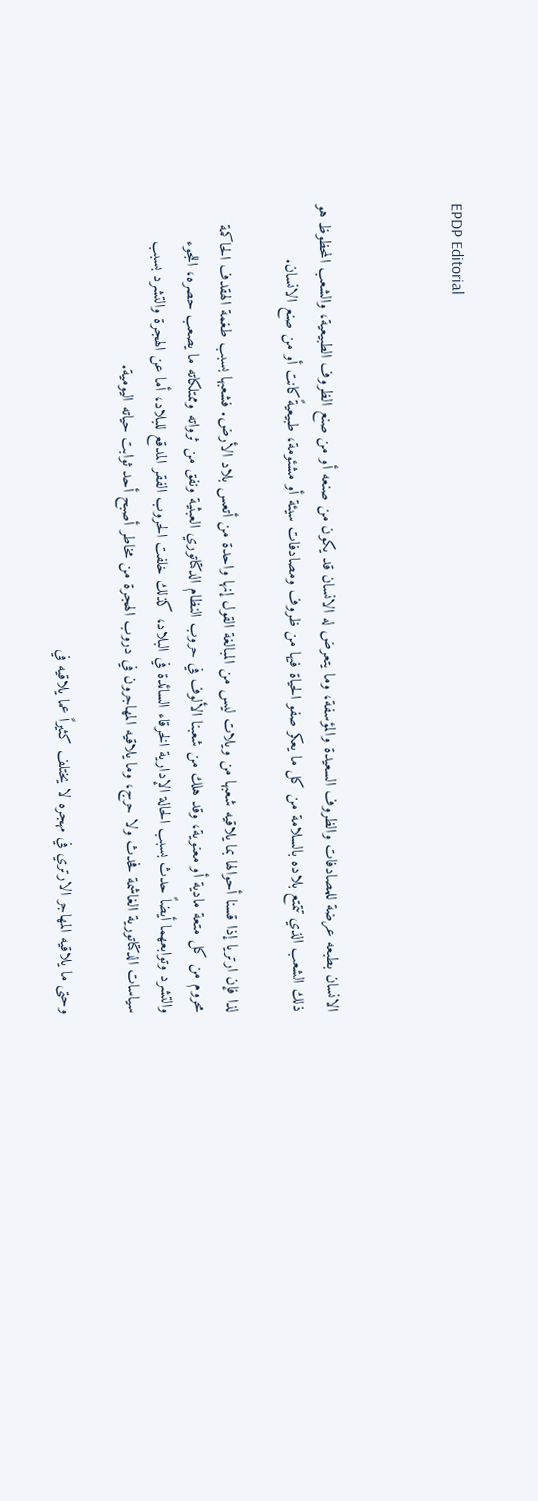EPDP Editorial



الانسان بطبعه عرضة للمصادفات والظروف السعيدة والمؤسفة، وما يتعرض له الانسان قد يكون من صنعه أو من صنع الظروف الطبيعية، والشعب المحظوظ هو ذلك الشعب الذي تتمتع بلاده بالسلامة من كل ما يعكر صفو الحياة فيها من ظروف ومصادفات سيئة أو مشئومة، طبيعيةً كانت أو من صنع الانسان.

لذا فإن ارتريا إذا قسنا أحوالها بما يلاقيه شعبها من ويلات ليس من المبالغة القول إنها واحدة من أتعس بلاد الأرض. فشعبها بسبب طغمة الهقدف الحاكمة محروم من كل متعة مادية أو معنوية، وقد هلك من شعبنا الألوف في حروب النظام الدكتاتوري العبثية ونفق من ثرواته وممتلكاته ما يصعب حصره، اللجوء والتشرد وتوابعهما أيضاً حدث بسبب الحالة الإدارية الخرقاء السائدة في البلاد، كذلك خلفت الحروب الفقر المدقع للبلاد، أما عن الهجرة والتشرد بسبب سياسات الدكتاتورية الغاشمة فحدث ولا حرج، وما يلاقيه المهاجرون في دروب الهجرة من مخاطر أصبح أحد ثوابت حياته اليومية.

وحتى ما يلاقيه المهاجر الارتري في مهجره لا يختلف كثيراً عما يلاقيه في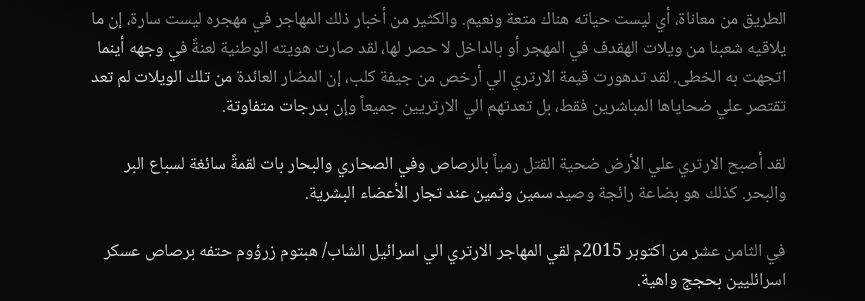الطريق من معاناة، أي ليست حياته هناك متعة ونعيم. والكثير من أخبار ذلك المهاجر في مهجره ليست سارة، إن ما يلاقيه شعبنا من ويلات الهقدف في المهجر أو بالداخل لا حصر لها، لقد صارت هويته الوطنية لعنةً في وجهه أينما اتجهت به الخطى. لقد تدهورت قيمة الارتري الي أرخص من جيفة كلب، إن المضار العائدة من تلك الويلات لم تعد تقتصر علي ضحاياها المباشرين فقط، بل تعدتهم الي الارتريين جميعاً وإن بدرجات متفاوتة.

لقد أصبح الارتري علي الأرض ضحية القتل رمياً بالرصاص وفي الصحاري والبحار بات لقمةً سائغة لسباع البر والبحر. كذلك هو بضاعة رائجة وصيد سمين وثمين عند تجار الأعضاء البشرية.

في الثامن عشر من اكتوبر 2015م لقي المهاجر الارتري الي اسرائيل الشاب/ هبتوم زرؤوم حتفه برصاص عسكر اسرائليين بحجج واهية.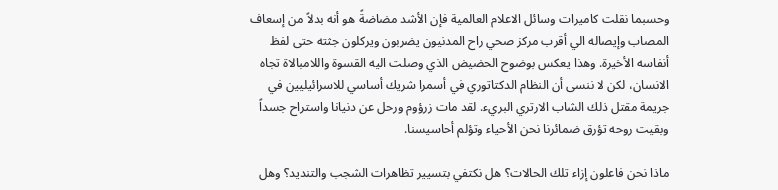وحسبما نقلت كاميرات وسائل الاعلام العالمية فإن الأشد مضاضةً هو أنه بدلاً من إسعاف المصاب وإيصاله الي أقرب مركز صحي راح المدنيون يضربون ويركلون جثته حتى لفظ أنفاسه الأخيرة. وهذا يعكس بوضوح الحضيض الذي وصلت اليه القسوة واللامبالاة تجاه الانسان، لكن لا ننسى أن النظام الدكتاتوري في أسمرا شريك أساسي للاسرائيليين في جريمة مقتل ذلك الشاب الارتري البريء. لقد مات زرؤوم ورحل عن دنيانا واستراح جسداً وبقيت روحه تؤرق ضمائرنا نحن الأحياء وتؤلم أحاسيسنا.

ماذا نحن فاعلون إزاء تلك الحالات؟ هل نكتفي بتسيير تظاهرات الشجب والتنديد؟ وهل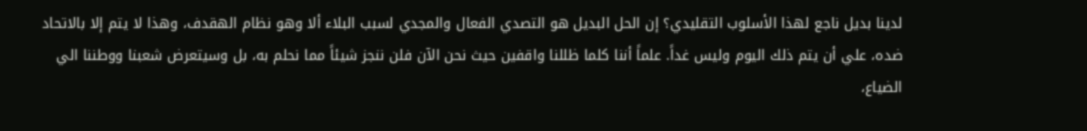لدينا بديل ناجع لهذا الأسلوب التقليدي؟ إن الحل البديل هو التصدي الفعال والمجدي لسبب البلاء ألا وهو نظام الهقدف، وهذا لا يتم إلا بالاتحاد ضده، علي أن يتم ذلك اليوم وليس غداً. علماً أننا كلما ظللنا واقفين حيث نحن الآن فلن ننجز شيئاً مما نحلم به، بل وسيتعرض شعبنا ووطننا الي الضياع،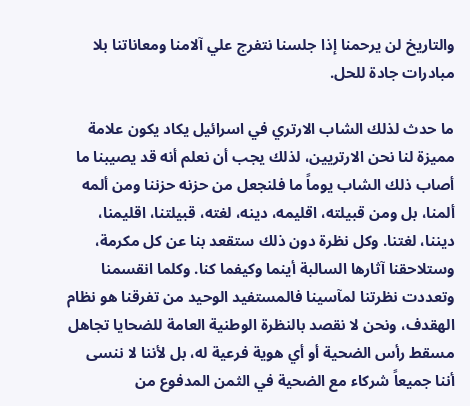والتاريخ لن يرحمنا إذا جلسنا نتفرج علي آلامنا ومعاناتنا بلا مبادرات جادة للحل.

ما حدث لذلك الشاب الارتري في اسرائيل يكاد يكون علامة مميزة لنا نحن الارتريين، لذلك يجب أن نعلم أنه قد يصيبنا ما أصاب ذلك الشاب يوماً ما فلنجعل من حزنه حزننا ومن ألمه ألمنا، بل ومن قبيلته، اقليمه، دينه، لغته، قبيلتنا، اقليمنا، ديننا، لغتنا. وكل نظرة دون ذلك ستقعد بنا عن كل مكرمة، وستلاحقنا آثارها السالبة أينما وكيفما كنا. وكلما انقسمنا وتعددت نظرتنا لمآسينا فالمستفيد الوحيد من تفرقنا هو نظام الهقدف، ونحن لا نقصد بالنظرة الوطنية العامة للضحايا تجاهل مسقط رأس الضحية أو أي هوية فرعية له، بل لأننا لا ننسى أننا جميعاً شركاء مع الضحية في الثمن المدفوع من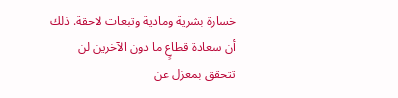خسارة بشرية ومادية وتبعات لاحقة. ذلك أن سعادة قطاعٍ ما دون الآخرين لن تتحقق بمعزل عن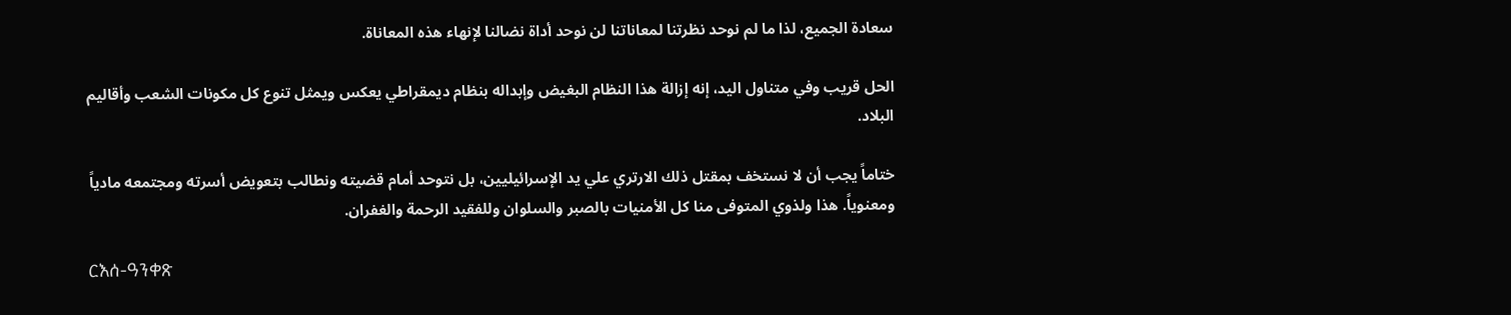سعادة الجميع، لذا ما لم نوحد نظرتنا لمعاناتنا لن نوحد أداة نضالنا لإنهاء هذه المعاناة.

الحل قريب وفي متناول اليد، إنه إزالة هذا النظام البغيض وإبداله بنظام ديمقراطي يعكس ويمثل تنوع كل مكونات الشعب وأقاليم البلاد.

ختاماً يجب أن لا نستخف بمقتل ذلك الارتري علي يد الإسرائيليين، بل نتوحد أمام قضيته ونطالب بتعويض أسرته ومجتمعه مادياً ومعنوياً. هذا ولذوي المتوفى منا كل الأمنيات بالصبر والسلوان وللفقيد الرحمة والغفران.

ርእሰ-ዓንቀጽ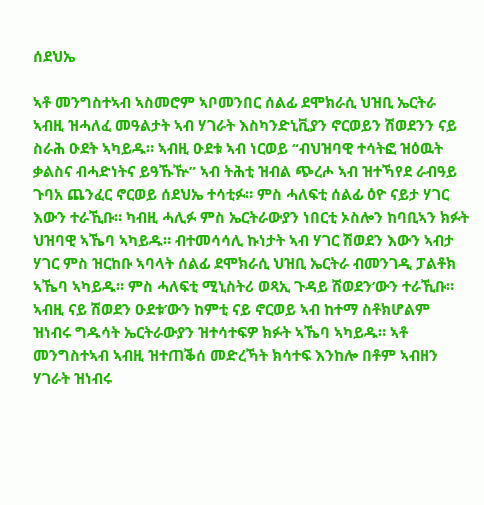ሰደህኤ

ኣቶ መንግስተኣብ ኣስመሮም ኣቦመንበር ሰልፊ ደሞክራሲ ህዝቢ ኤርትራ ኣብዚ ዝሓለፈ መዓልታት ኣብ ሃገራት እስካንድኒቪያን ኖርወይን ሽወደንን ናይ ስራሕ ዑደት ኣካይዱ። ኣብዚ ዑደቱ ኣብ ነርወይ “ብህዝባዊ ተሳትፎ ዝዕዉት ቃልስና ብሓድነትና ይዓኹዅ” ኣብ ትሕቲ ዝብል ጭረሖ ኣብ ዝተኻየደ ራብዓይ ጉባአ ጨንፈር ኖርወይ ሰደህኤ ተሳቲፉ። ምስ ሓለፍቲ ሰልፊ ዕዮ ናይታ ሃገር እውን ተራኺቡ። ካብዚ ሓሊፉ ምስ ኤርትራውያን ነበርቲ ኦስሎን ከባቢኣን ክፉት ህዝባዊ ኣኼባ ኣካይዱ። ብተመሳሳሊ ኩነታት ኣብ ሃገር ሽወደን እውን ኣብታ ሃገር ምስ ዝርከቡ ኣባላት ሰልፊ ደሞክራሲ ህዝቢ ኤርትራ ብመንገዲ ፓልቶክ ኣኼባ ኣካይዱ። ምስ ሓለፍቲ ሚኒስትሪ ወጻኢ ጉዳይ ሽወደን’ውን ተራኺቡ። ኣብዚ ናይ ሽወደን ዑደቱ’ውን ከምቲ ናይ ኖርወይ ኣብ ከተማ ስቶክሆልም ዝነብሩ ግዱሳት ኤርትራውያን ዝተሳተፍዎ ክፉት ኣኼባ ኣካይዱ። ኣቶ መንግስተኣብ ኣብዚ ዝተጠቕሰ መድረኻት ክሳተፍ እንከሎ በቶም ኣብዘን ሃገራት ዝነብሩ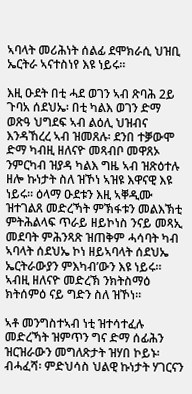ኣባላት መሪሕነት ሰልፊ ደሞክራሲ ህዝቢ ኤርትራ ኣናተስነየ እዩ ነይሩ።

እዚ ዑደት በቲ ሓደ ወገን ኣብ ጽባሕ 2ይ ጉባአ ሰደህኤ፡ በቲ ካልእ ወገን ድማ ወጽዓ ህግደፍ ኣብ ልዕሊ ህዝብና እንዳኸረረ ኣብ ዝመጸሉ፡ ደንበ ተቓውሞ ድማ ካብዚ ዘለናዮ መጻብቦ መዋጸኦ ንምርካብ ዝያዳ ካልእ ግዜ ኣብ ዝጽዕተሉ ዘሎ ኩነታት ስለ ዝኾነ ኣዝዩ እዋናዊ እዩ ነይሩ። ዕላማ ዑደቱን እዚ ኣቐዲሙ ዝተገልጸ መድረኻት ምኽፋቱን መልእኽቲ ምትሕልላፍ ጥራይ ዘይኮነስ ንናይ መጻኢ መደባት ምሕንጻጽ ዝጠቅም ሓሳባት ካብ ኣባላት ሰደህኤ ኮነ ዘይኣባላት ሰደህኤ ኤርትራውያን ምእካብ’ውን እዩ ነይሩ። ኣብዚ ዘለናዮ መድረኽ ንክትስማዕ ክትሰምዕ ናይ ግድን ስለ ዝኾነ።

ኣቶ መንግስተኣብ ነቲ ዝተሳተፈሉ መድረኻት ዝምጥን ግና ድማ ሰፊሕን ዝርዝራውን መግለጽታት ዝሃበ ኮይኑ፡ ብሓፈሻ፡ ምድህሳስ ህልዊ ኩነታት ሃገርናን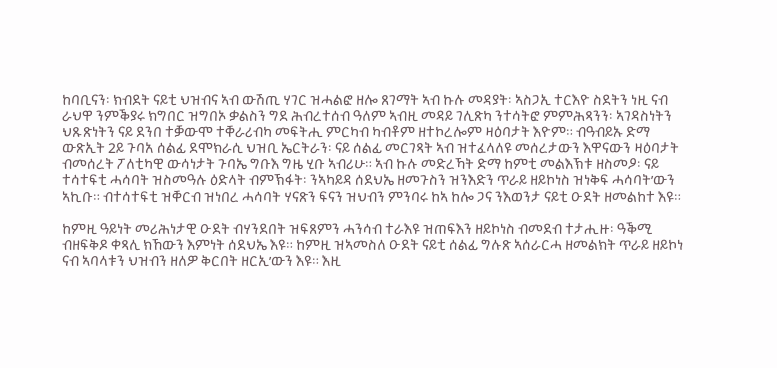ከባቢናን፡ ክብደት ናይቲ ህዝብና ኣብ ውሽጢ ሃገር ዝሓልፎ ዘሎ ጸገማት ኣብ ኩሉ መዳያት፡ ኣስጋኢ ተርእዮ ስደትን ነዚ ናብ ራህዋ ንምቕያሩ ክግበር ዝግበኦ ቃልስን ግደ ሕብረተሰብ ዓለም ኣብዚ መዳይ ገሊጽካ ንተሳትፎ ምምሕጻንን፡ ኣገዳስነትን ህጹጽነትን ናይ ደንበ ተቓውሞ ተቐራሪብካ መፍትሒ ምርካብ ካብቶም ዘተኮረሎም ዛዕባታት እዮም። ብዓብይኡ ድማ ውጽኢት 2ይ ጉባአ ሰልፊ ደሞክራሲ ህዝቢ ኤርትራን፡ ናይ ሰልፊ መርገጻት ኣብ ዝተፈላለዩ መሰረታውን እዋናውን ዛዕባታት ብመሰረት ፖለቲካዊ ውሳነታት ጉባኤ ግቡእ ግዜ ሂቡ ኣብሪሁ። ኣብ ኩሉ መድረኻት ድማ ከምቲ መልእኽቱ ዘስመዖ፡ ናይ ተሳተፍቲ ሓሳባት ዝስመዓሉ ዕድላት ብምኽፋት፡ ንኣካይዳ ሰደህኤ ዘመጉስን ዝንእድን ጥራይ ዘይኮነስ ዝነቅፍ ሓሳባት’ውን ኣኪቡ። ብተሳተፍቲ ዝቐርብ ዝነበረ ሓሳባት ሃናጽን ፍናን ዝህብን ምንባሩ ከኣ ከሎ ጋና ንእወንታ ናይቲ ዑደት ዘመልከተ እዩ።

ከምዚ ዓይነት መሪሕነታዊ ዑደት ብሃንደበት ዝፍጸምን ሓንሳብ ተራእዩ ዝጠፍእን ዘይኮነስ ብመደብ ተታሒዙ፡ ዓቕሚ ብዘፍቅዶ ቀጻሊ ክኸውን እምነት ሰደህኤ እዩ። ከምዚ ዝኣመስለ ዑደት ናይቲ ሰልፊ ግሉጽ ኣሰራርሓ ዘመልክት ጥራይ ዘይኮነ ናብ ኣባላቱን ህዝብን ዘለዎ ቅርበት ዘርኢ’ውን እዩ። እዚ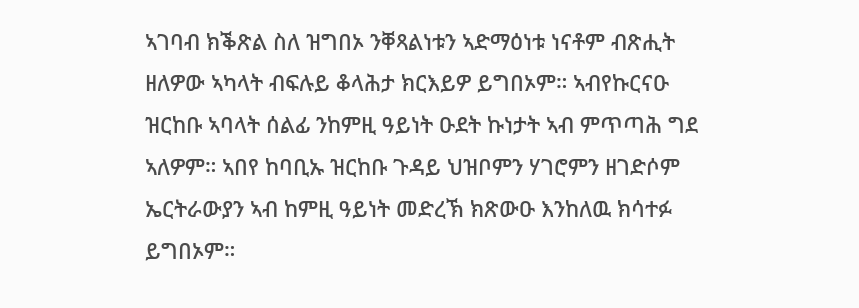ኣገባብ ክቕጽል ስለ ዝግበኦ ንቐጻልነቱን ኣድማዕነቱ ነናቶም ብጽሒት ዘለዎው ኣካላት ብፍሉይ ቆላሕታ ክርእይዎ ይግበኦም። ኣብየኩርናዑ ዝርከቡ ኣባላት ሰልፊ ንከምዚ ዓይነት ዑደት ኩነታት ኣብ ምጥጣሕ ግደ ኣለዎም። ኣበየ ከባቢኡ ዝርከቡ ጉዳይ ህዝቦምን ሃገሮምን ዘገድሶም ኤርትራውያን ኣብ ከምዚ ዓይነት መድረኽ ክጽውዑ እንከለዉ ክሳተፉ ይግበኦም።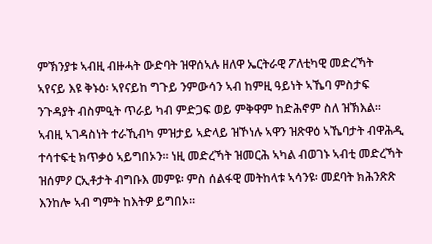ምኽንያቱ ኣብዚ ብዙሓት ውድባት ዝዋሰኣሉ ዘለዋ ኤርትራዊ ፖለቲካዊ መድረኻት ኣየናይ እዩ ቅኑዕ፡ ኣየናይከ ግጉይ ንምውሳን ኣብ ከምዚ ዓይነት ኣኼባ ምስታፍ ንጉዳያት ብስምዒት ጥራይ ካብ ምድጋፍ ወይ ምቅዋም ከድሕኖም ስለ ዝኽእል። ኣብዚ ኣገዳስነት ተራኺብካ ምዝታይ ኣድላይ ዝኾነሉ ኣዋን ዝጽዋዕ ኣኼባታት ብዋሕዲ ተሳተፍቲ ክጥቃዕ ኣይግበኦን። ነዚ መድረኻት ዝመርሕ ኣካል ብወገኑ ኣብቲ መድረኻት ዝሰምዖ ርኢቶታት ብግቡእ መምዩ፡ ምስ ሰልፋዊ መትከላቱ ኣሳንዩ፡ መደባት ክሕንጽጽ እንከሎ ኣብ ግምት ከእትዎ ይግበኦ።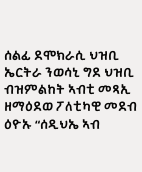ሰልፊ ደሞክራሲ ህዝቢ ኤርትራ ንወሳኒ ግደ ህዝቢ ብዝምልከት ኣብቲ መጻኢ ዘማዕደወ ፖለቲካዊ መደብ ዕዮኡ “ሰዲህኤ ኣብ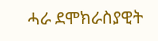ሓራ ደሞክራስያዊት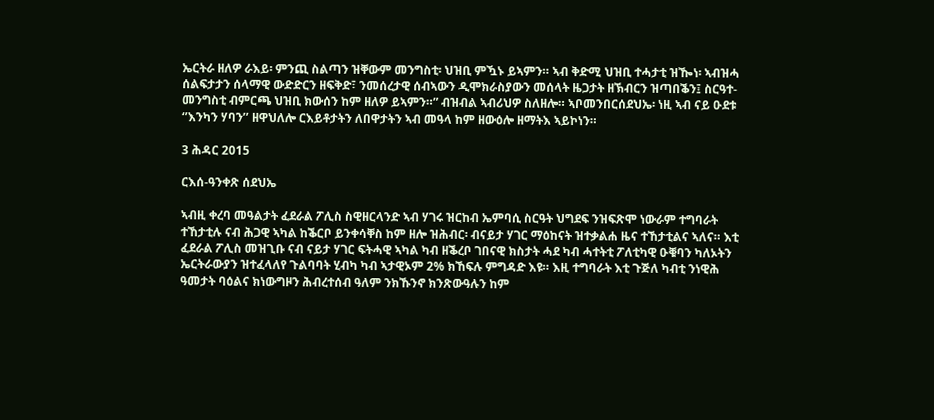ኤርትራ ዘለዎ ራእይ፡ ምንጪ ስልጣን ዝቐውም መንግስቲ፡ ህዝቢ ምዃኑ ይኣምን። ኣብ ቅድሚ ህዝቢ ተሓታቲ ዝዀነ፡ ኣብዝሓ ሰልፍታታን ሰላማዊ ውድድርን ዘፍቅድ፣ ንመሰረታዊ ሰብኣውን ዲሞክራስያውን መሰላት ዜጋታት ዘኽብርን ዝጣበቕን፤ ስርዓተ-መንግስቲ ብምርጫ ህዝቢ ክውሰን ከም ዘለዎ ይኣምን።” ብዝብል ኣብሪህዎ ስለዘሎ። ኣቦመንበርሰደህኤ፡ ነዚ ኣብ ናይ ዑደቱ ‘’እንካን ሃባን’’ ዘዋህለሎ ርእይቶታትን ለበዋታትን ኣብ መዓላ ከም ዘውዕሎ ዘማትእ ኣይኮነን።

3 ሕዳር 2015

ርእሰ-ዓንቀጽ ሰደህኤ

ኣብዚ ቀረባ መዓልታት ፈደራል ፖሊስ ስዊዘርላንድ ኣብ ሃገሩ ዝርከብ ኤምባሲ ስርዓት ህግደፍ ንዝፍጽሞ ነውራም ተግባራት ተኸታቲሉ ናብ ሕጋዊ ኣካል ከቕርቦ ይንቀሳቐስ ከም ዘሎ ዝሕብር፡ ብናይታ ሃገር ማዕከናት ዝተቃልሐ ዜና ተኸታቲልና ኣለና። እቲ ፈደራል ፖሊስ መዝጊቡ ናብ ናይታ ሃገር ፍትሓዊ ኣካል ካብ ዘቕረቦ ገበናዊ ክስታት ሓደ ካብ ሓተትቲ ፖለቲካዊ ዑቑባን ካለኦትን ኤርትራውያን ዝተፈላለየ ጉልባባት ሂብካ ካብ ኣታዊኦም 2% ክኸፍሉ ምግዳድ እዩ። እዚ ተግባራት እቲ ጉጅለ ካብቲ ንነዊሕ ዓመታት ባዕልና ክነውግዞን ሕብረተሰብ ዓለም ንክኹንኖ ክንጽውዓሉን ከም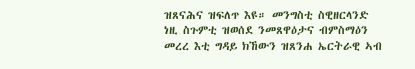ዝጸናሕና ዝፍለጥ እዩ። መንግስቲ ስዊዘርላንድ ነዚ ስጉምቲ ዝወሰደ ንመጸዋዕታና ብምስማዕን መረረ እቲ ግዳይ ክኸውን ዝጸንሐ ኤርትራዊ ኣብ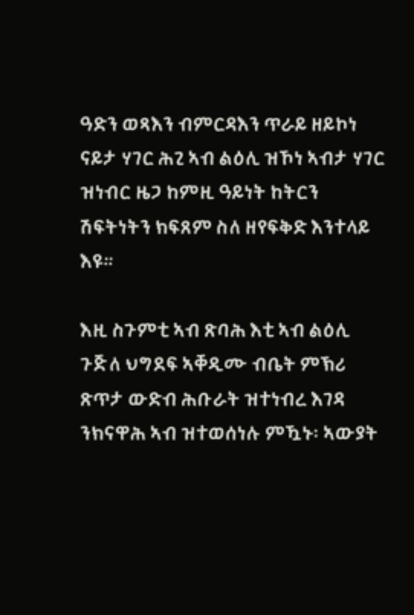ዓድን ወጻእን ብምርዳእን ጥራይ ዘይኮነ ናይታ ሃገር ሕጊ ኣብ ልዕሊ ዝኾነ ኣብታ ሃገር ዝነብር ዜጋ ከምዚ ዓይነት ከትርን ሽፍትነትን ክፍጸም ስለ ዘየፍቅድ እንተላይ እዩ።

እዚ ስጉምቲ ኣብ ጽባሕ እቲ ኣብ ልዕሊ ጉጅለ ህግደፍ ኣቐዲሙ ብቤት ምኽሪ ጽጥታ ውድብ ሕቡራት ዝተነብረ እገዳ ንክናዋሕ ኣብ ዝተወሰነሉ ምዃኑ፡ ኣውያት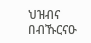ህዝብና በብኹርናዑ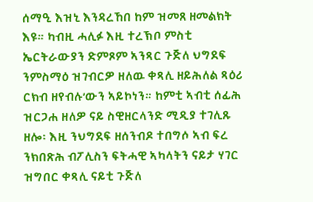ሰማዒ እዝኒ እንዳረኸበ ከም ዝመጸ ዘመልክት እዩ። ካብዚ ሓሊፉ እዚ ተረኽቦ ምስቲ ኤርትራውያን ድምጾም ኣንጻር ጉጅለ ህግደፍ ንምስማዕ ዝገብርዎ ዘለዉ ቀጻሊ ዘይሕለል ጻዕሪ ርክብ ዘየብሉ’ውን ኣይኮነን። ከምቲ ኣብቲ ሰፊሕ ዝርጋሐ ዘለዎ ናይ ስዊዘርላንድ ሚዲያ ተገሊጹ ዘሎ፡ እዚ ንህግደፍ ዘሰንብዶ ተበግሶ ኣብ ፍረ ንክበጽሕ ብፖሊስን ፍትሓዊ ኣካላትን ናይታ ሃገር ዝግበር ቀጻሊ ናይቲ ጉጅለ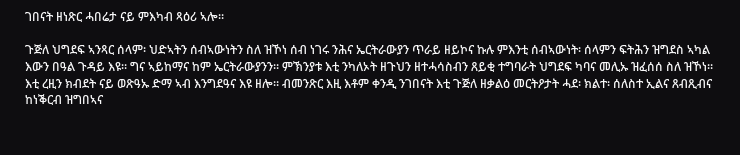ገበናት ዘነጽር ሓበሬታ ናይ ምእካብ ጻዕሪ ኣሎ።

ጉጅለ ህግደፍ ኣንጻር ሰላም፡ ህድኣትን ሰብኣውነትን ስለ ዝኾነ ሰብ ነገሩ ንሕና ኤርትራውያን ጥራይ ዘይኮና ኩሉ ምእንቲ ሰብኣውነት፡ ሰላምን ፍትሕን ዝግደስ ኣካል እውን በዓል ጉዳይ እዩ። ግና ኣይከማና ከም ኤርትራውያንን። ምኽንያቱ እቲ ንካለኦት ዘጉህን ዘተሓሳስብን ጸይቂ ተግባራት ህግደፍ ካባና መሊኡ ዝፈሰሰ ስለ ዝኾነ። እቲ ረዚን ክብደት ናይ ወጽዓኡ ድማ ኣብ እንግደዓና እዩ ዘሎ። ብመንጽር እዚ እቶም ቀንዲ ንገበናት እቲ ጉጅለ ዘቃልዕ መርትዖታት ሓደ፡ ክልተ፡ ሰለስተ ኢልና ጸብጺብና ከነቕርብ ዝግበኣና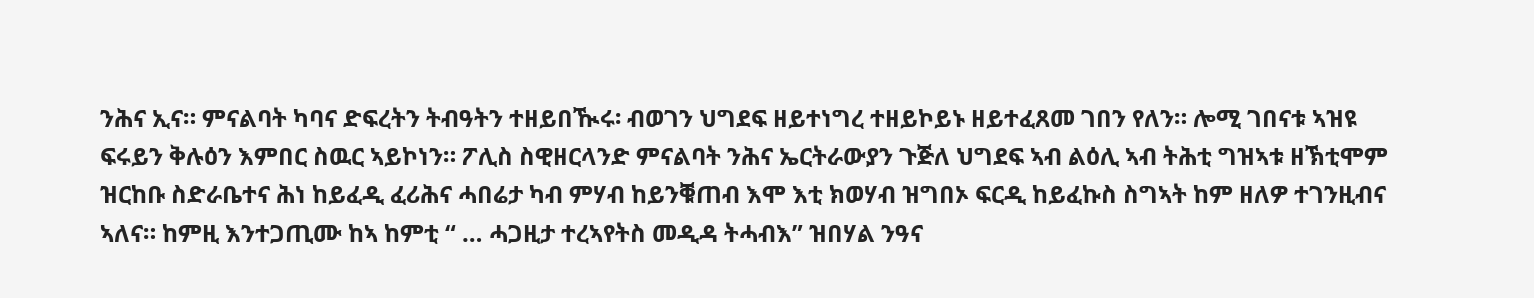ንሕና ኢና። ምናልባት ካባና ድፍረትን ትብዓትን ተዘይበዂሩ፡ ብወገን ህግደፍ ዘይተነግረ ተዘይኮይኑ ዘይተፈጸመ ገበን የለን። ሎሚ ገበናቱ ኣዝዩ ፍሩይን ቅሉዕን እምበር ስዉር ኣይኮነን። ፖሊስ ስዊዘርላንድ ምናልባት ንሕና ኤርትራውያን ጉጅለ ህግደፍ ኣብ ልዕሊ ኣብ ትሕቲ ግዝኣቱ ዘኽቲሞም ዝርከቡ ስድራቤተና ሕነ ከይፈዲ ፈሪሕና ሓበሬታ ካብ ምሃብ ከይንቑጠብ እሞ እቲ ክወሃብ ዝግበኦ ፍርዲ ከይፈኩስ ስግኣት ከም ዘለዎ ተገንዚብና ኣለና። ከምዚ እንተጋጢሙ ከኣ ከምቲ “ … ሓጋዚታ ተረኣየትስ መዲዳ ትሓብእ” ዝበሃል ንዓና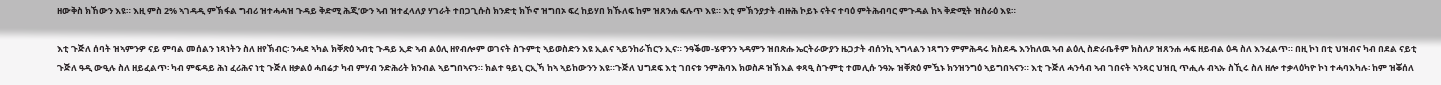ዘውቅስ ክኸውን እዩ። እዚ ምስ 2% ኣገዳዲ ምኽፋል ግብሪ ዝተሓሓዝ ጉዳይ ቅድሚ ሕጂ’ውን ኣብ ዝተፈላለያ ሃገራት ተበጋጊሱስ ክንድቲ ክኾኖ ዝግበኦ ፍረ ከይሃበ ክኹለፍ ከም ዝጸንሐ ፍሉጥ እዩ። እቲ ምኽንያታት ብዙሕ ኮይኑ ናትና ተባዕ ምትሕብባር ምጉዳል ከኣ ቅድሚት ዝስራዕ እዩ።

እቲ ጉጅለ ሰባት ዝኣምንዎ ናይ ምባል መሰልን ነጻነትን ስለ ዘየኽብር፡ ንሓደ ኣካል ክቐጽዕ ኣብቲ ጉዳይ ኢድ ኣብ ልዕሊ ዘየብሎም ወገናት ስጉምቲ ኣይወስድን እዩ ኢልና ኣይንከራኸርን ኢና። ንዓቕመ-ሄዋንን ኣዳምን ዝበጽሑ ኤርትራውያን ዜጋታት ብሰንኪ ኣግላልን ነጻግን ምምሕዳሩ ክስደዱ እንከለዉ ኣብ ልዕሊ ስድራቤቶም ክስለዖ ዝጸንሐ ሓፍ ዘይብል ዕዳ ስለ እንፈልጥ። በዚ ኮነ በቲ ህዝብና ካብ በደል ናይቲ ጉጅለ ዓዲ ውዒሉ ስለ ዘይፈልጥ፡ ካብ ምፍዳይ ሕነ ፈሪሕና ነቲ ጉጅለ ዘቃልዕ ሓበሬታ ካብ ምሃብ ንድሕሪት ክንብል ኣይግበኣናን። ክልተ ዓይኒ ርኢኻ ከኣ ኣይከውንን እዩ።ጉጅለ ህግደፍ እቲ ገበናቱ ንምሕባእ ክወስዶ ዝኽእል ቀጻዒ ስጉምቲ ተመሊሱ ንዓኡ ዝቐጽዕ ምዃኑ ክንዝንግዕ ኣይግበኣናን። እቲ ጉጅለ ሓንሳብ ኣብ ገበናት ኣንጻር ህዝቢ ጥሒሉ ብኣኡ ስኺሩ ስለ ዘሎ ተቃላዕካዮ ኮነ ተሓባእካሉ፡ ከም ዝቖሰለ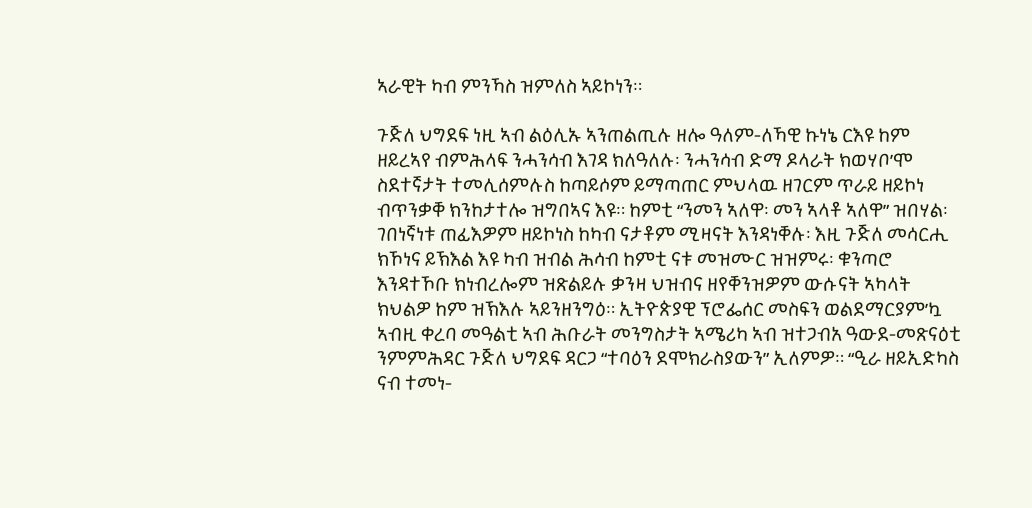ኣራዊት ካብ ምንኻስ ዝምለስ ኣይኮነን።

ጉጅለ ህግደፍ ነዚ ኣብ ልዕሊኡ ኣንጠልጢሉ ዘሎ ዓለም-ለኻዊ ኩነኔ ርእዩ ከም ዘይረኣየ ብምሕላፍ ንሓንሳብ እገዳ ክለዓለሉ፡ ንሓንሳብ ድማ ዶላራት ክወሃቦ’ሞ ስደተኛታት ተመሊሰምሉስ ከጣይሶም ይማጣጠር ምህላዉ ዘገርም ጥራይ ዘይኮነ ብጥንቃቐ ክንከታተሎ ዝግበኣና እዩ። ከምቲ “ንመን ኣለዋ፡ መን ኣላቶ ኣለዋ” ዝበሃል፡ ገበነኛነቱ ጠፊእዎም ዘይኮነስ ከካብ ናታቶም ሚዛናት እንዳነቐሉ፡ እዚ ጉጅለ መሳርሒ ክኾነና ይኽእል እዩ ካብ ዝብል ሕሳብ ከምቲ ናቱ መዝሙር ዝዝምሩ፡ ቁንጣሮ እንዳተኾቡ ክነብረሎም ዝጽልይሉ ቃንዛ ህዝብና ዘየቐንዝዎም ውሱናት ኣካላት ክህልዎ ከም ዝኽእሉ ኣይንዘንግዕ። ኢትዮጵያዊ ፕሮፌሰር መስፍን ወልደማርያም’ኳ ኣብዚ ቀረባ መዓልቲ ኣብ ሕቡራት መንግስታት ኣሜሪካ ኣብ ዝተጋብአ ዓውደ-መጽናዕቲ ንምምሕዳር ጉጅለ ህግደፍ ዳርጋ “ተባዕን ደሞክራስያውን” ኢለምዎ። “ዒራ ዘይኢድካስ ናብ ተመነ-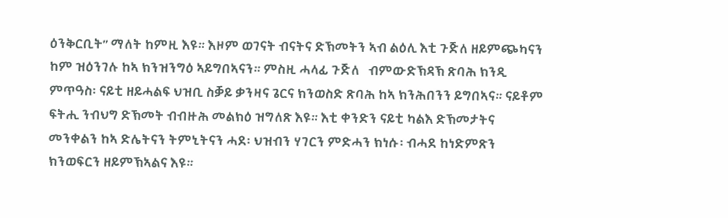ዕንቅርቢት” ማለት ከምዚ እዩ። እዞም ወገናት ብናትና ድኽመትን ኣብ ልዕሊ እቲ ጉጅለ ዘይምጭካናን ከም ዝዕንገሉ ከኣ ክንዝንግዕ ኣይግበኣናን። ምስዚ ሓላፊ ጉጅለ   ብምውድኽዳኽ ጽባሕ ክንዲ ምጥዓስ፡ ናይቲ ዘይሓልፍ ህዝቢ ስቓይ ቃንዛና ጌርና ክንወስድ ጽባሕ ከኣ ክንሕበንን ይግበኣና። ናይቶም ፍትሒ ንብህግ ድኽመት ብብዙሕ መልክዕ ዝግለጽ እዩ። እቲ ቀንድን ናይቲ ካልእ ድኽመታትና መንቀልን ከኣ ድሌትናን ትምኒትናን ሓደ፡ ህዝብን ሃገርን ምድሓን ክነሱ፡ ብሓደ ከነድምጽን ክንወፍርን ዘይምኽኣልና እዩ።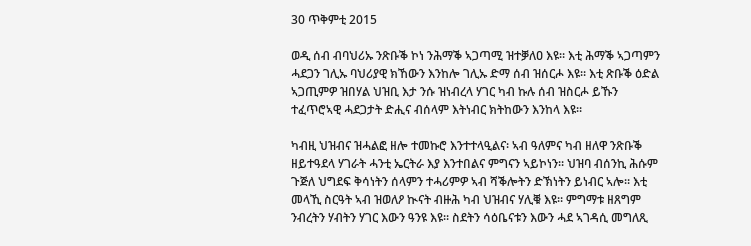30 ጥቅምቲ 2015

ወዲ ሰብ ብባህሪኡ ንጽቡቕ ኮነ ንሕማቕ ኣጋጣሚ ዝተቓለዐ እዩ። እቲ ሕማቕ ኣጋጣምን ሓደጋን ገሊኡ ባህሪያዊ ክኸውን እንከሎ ገሊኡ ድማ ሰብ ዝሰርሖ እዩ። እቲ ጽቡቕ ዕድል ኣጋጢምዎ ዝበሃል ህዝቢ እታ ንሱ ዝነብረላ ሃገር ካብ ኩሉ ሰብ ዝስርሖ ይኹን ተፈጥሮኣዊ ሓደጋታት ድሒና ብሰላም እትነብር ክትከውን እንከላ እዩ።

ካብዚ ህዝብና ዝሓልፎ ዘሎ ተመኩሮ እንተተላዒልና፡ ኣብ ዓለምና ካብ ዘለዋ ንጽቡቕ ዘይተዓደላ ሃገራት ሓንቲ ኤርትራ እያ እንተበልና ምግናን ኣይኮነን። ህዝባ ብሰንኪ ሕሱም ጉጅለ ህግደፍ ቅሳነትን ሰላምን ተሓሪምዎ ኣብ ሻቕሎትን ድኽነትን ይነብር ኣሎ። እቲ መላኺ ስርዓት ኣብ ዝወለዖ ኲናት ብዙሕ ካብ ህዝብና ሃሊቑ እዩ። ምግማቱ ዘጸግም ንብረትን ሃብትን ሃገር እውን ዓንዩ እዩ። ስደትን ሳዕቤናቱን እውን ሓደ ኣገዳሲ መግለጺ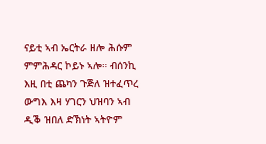ናይቲ ኣብ ኤርትራ ዘሎ ሕሱም ምምሕዳር ኮይኑ ኣሎ። ብሰንኪ እዚ በቲ ጨካን ጉጅለ ዝተፈጥረ ውግእ እዛ ሃገርን ህዝባን ኣብ ዲቕ ዝበለ ድኽነት ኣትዮም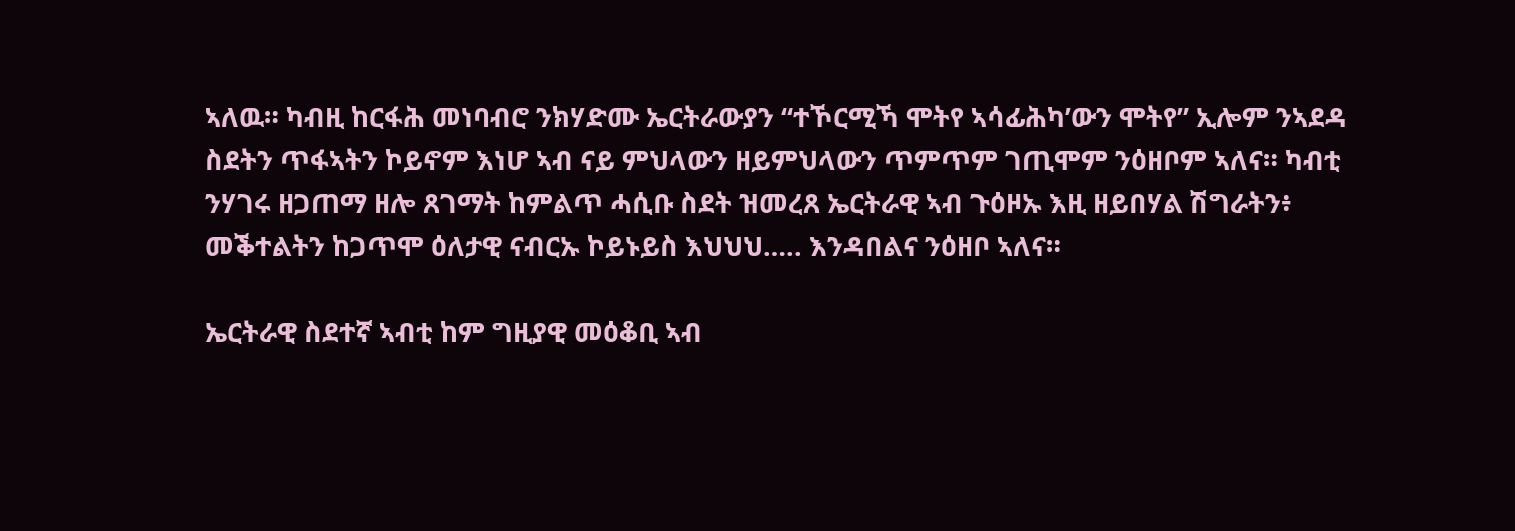ኣለዉ። ካብዚ ከርፋሕ መነባብሮ ንክሃድሙ ኤርትራውያን “ተኾርሚኻ ሞትየ ኣሳፊሕካ’ውን ሞትየ” ኢሎም ንኣደዳ ስደትን ጥፋኣትን ኮይኖም እነሆ ኣብ ናይ ምህላውን ዘይምህላውን ጥምጥም ገጢሞም ንዕዘቦም ኣለና። ካብቲ ንሃገሩ ዘጋጠማ ዘሎ ጸገማት ከምልጥ ሓሲቡ ስደት ዝመረጸ ኤርትራዊ ኣብ ጉዕዞኡ እዚ ዘይበሃል ሽግራትን፥ መቕተልትን ከጋጥሞ ዕለታዊ ናብርኡ ኮይኑይስ እህህህ….. እንዳበልና ንዕዘቦ ኣለና።

ኤርትራዊ ስደተኛ ኣብቲ ከም ግዚያዊ መዕቆቢ ኣብ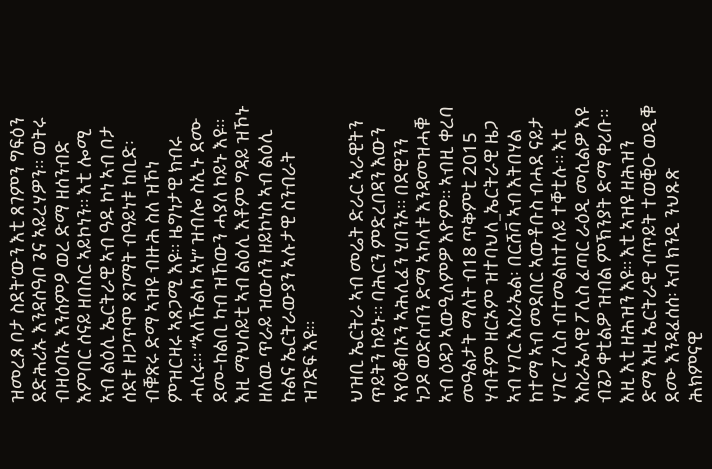ዝመረጾ ቦታ ስደት’ውን እቲ ጸገምን ግፍዕን ደድሕሪኡ እንዳሰዓቦ ጌና ኣይረሃዎን። ወትሩ ብዛዕባኡ እንሰምዖ ወረ ድማ ዘሰንብድ እምበር ሰናይ ዘበስር ኣይኮነን። እቲ ሎሚ ኣብ ልዕሊ ኤርትራዊ ኣብ ዓዱ ኮነ ኣብ ቦታ ሰደቱ ዘጋጥሞ ጸገማት ብዓይነቱ ከቢድ፡ ብቑጽሩ ድማ ኣዝዩ ብዙሕ ስለ ዝኾነ ምዝርዛሩ ኣጸጋሚ እዩ። ዜግነታዊ ክብሩ ሓሲሩ። “ኣለኹልካ ኣነ” ዝብሎ ስኢኑ ደሙ ደመ-ከልቢ ካብ ዝኸውን ሓያለ ኮይኑ እዩ። እዚ ማህሰይቲ ኣብ ልዕሊ እቶም ግዳይ ዝኾኑ ዘለዉ ጥራይ ዝውሰን ዘይኮነስ ኣብ ልዕሊ ኩልና ኤርትራውያን ኣሉታዊ ስንብራት ዝገድፍ እዩ።

ህዝቢ ኤርትራ ኣብ መሬት ድራር ኣራዊትን ጥይትን ኮይኑ። ባሕርን ምድረበዳን እውን ኣየዕቆበኦን ኣሕሊፈን ሂበንኦ። በደዊንን ነጋዶ ወድሰብን ድማ ኣካላቱ እንዳመዝሓቑ ኣብ ዕዳጋ ኣውዒለምዎ እዮም። ኣብዚ ቀረባ መዓልታት ማለት ብ18 ጥቅምቲ 2015 ሃብቶም ዘርኦም ዝተባህለ_ኤርትራዊ ዜጋ ኣብ ሃገር እስራኤል፡ በርሸቫ ኣብ እትበሃል ከተማ ኣብ መደበር ኣውቶቡስ ብሓደ ናይታ ሃገር ፖሊስ ብተመልከተለይ ተቐቲሉ። እቲ እስራኤላዊ ፖሊስ ፈጣር ራዕዲ መሲልዎ እዩ ብጌጋ ቀቲልዎ ዝብል ምኽንያት ድማ ቀሪቡ። እዚ እቲ ዘሕዝን እዩ። እቲ ኣዝዩ ዘሕዝን ድማ እዚ ኤርትራዊ ብጥይት ተወቒዑ ወዲቑ ደሙ እንዳፈሰሰ፡ ኣብ ክንዲ ንህጹጽ ሕክምናዊ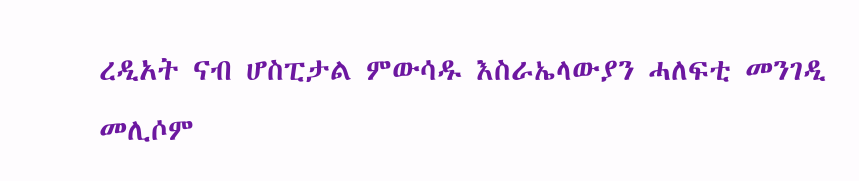ረዲአት ናብ ሆስፒታል ምውሳዱ እስራኤላውያን ሓለፍቲ መንገዲ መሊሶም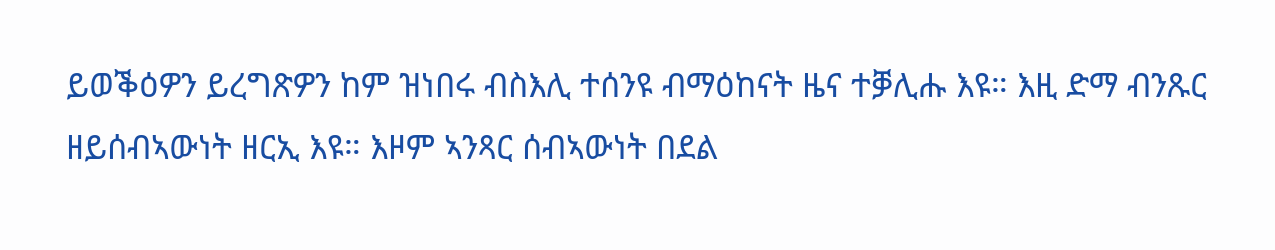ይወቕዕዎን ይረግጽዎን ከም ዝነበሩ ብስእሊ ተሰንዩ ብማዕከናት ዜና ተቓሊሑ እዩ። እዚ ድማ ብንጹር ዘይሰብኣውነት ዘርኢ እዩ። እዞም ኣንጻር ሰብኣውነት በደል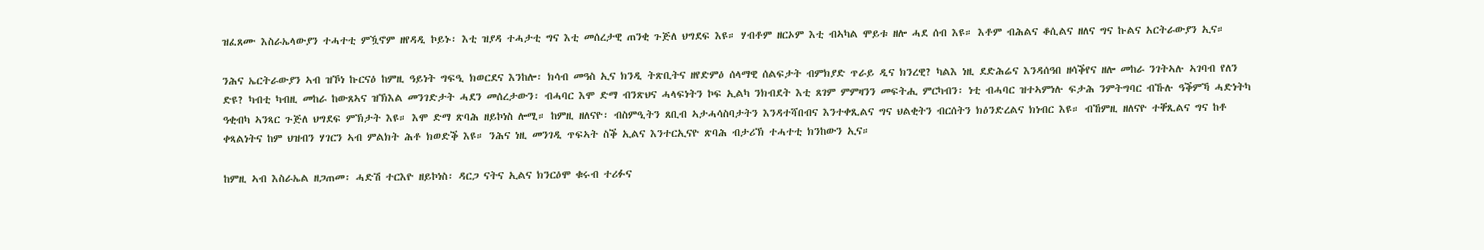ዝፈጸሙ እስራኤላውያን ተሓተቲ ምዃኖም ዘየዳዲ ኮይኑ፡ እቲ ዝያዳ ተሓታቲ ግና እቲ መሰረታዊ ጠንቂ ጉጅለ ህግደፍ እዩ። ሃብቶም ዘርኦም እቲ ብኣካል ሞይቱ ዘሎ ሓደ ሰብ እዩ። እቶም ብሕልና ቆሲልና ዘለና ግና ኩልና አርትራውያን ኢና።

ንሕና ኤርትራውያን ኣብ ዝኾነ ኩርናዕ ከምዚ ዓይነት ግፍዒ ክወርደና እንከሎ፡ ክሳብ መዓስ ኢና ክንዲ ትጽቢትና ዘየድምዕ ሰላማዊ ሰልፍታት ብምክያድ ጥራይ ዲና ክንረዊ? ካልእ ነዚ ደድሕሬና እንዳሰዓበ ዘሳቕየና ዘሎ መከራ ንገትኣሉ ኣገባብ የለን ድዩ? ካብቲ ካብዚ መከራ ከውጸኣና ዝኽእል መንገድታት ሓደን መሰረታውን፡ ብሓባር እሞ ድማ ብንጽህና ሓላፍነትን ኮፍ ኢልካ ንክብደት እቲ ጸገም ምምዛንን መፍትሒ ምርካብን፡ ነቲ ብሓባር ዝተኣምነሉ ፍታሕ ንምትግባር ብኹሉ ዓቕምኻ ሓድነትካ ዓቂብካ ኣንጻር ጉጅለ ህግደፍ ምኽታት እዩ። እሞ ድማ ጽባሕ ዘይኮነስ ሎሚ። ከምዚ ዘለናዮ፡ ብስምዒትን ጸቢብ ኣታሓሳስባታትን እንዳተሻበብና እንተቀጺልና ግና ህልቂትን ብርሰትን ክዕንድረልና ክነብር እዩ። ብኸምዚ ዘለናዮ ተቐጺልና ግና ከቶ ቀጻልነትና ከም ህዝብን ሃገርን ኣብ ምልክት ሕቶ ክወድቕ እዩ። ንሕና ነዚ መንገዲ ጥፍኣት ስቕ ኢልና እንተርኢናዮ ጽባሕ ብታሪኽ ተሓተቲ ክንከውን ኢና።

ከምዚ ኣብ እስራኤል ዘጋጠመ፡ ሓድሽ ተርእዮ ዘይኮነስ፡ ዳርጋ ናትና ኢልና ክንርዕሞ ቁሩብ ተሪፉና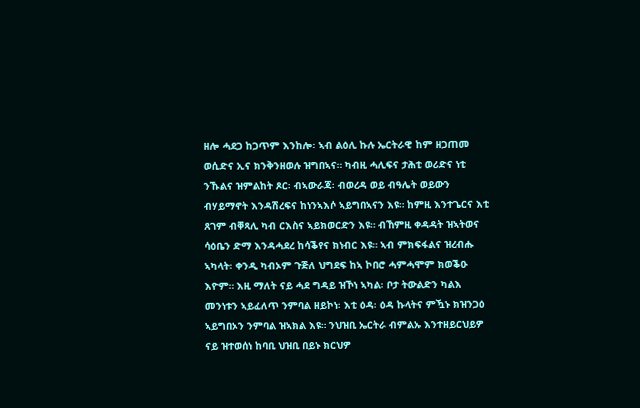ዘሎ ሓደጋ ከጋጥም እንከሎ፡ ኣብ ልዕሊ ኩሉ ኤርትራዊ ከም ዘጋጠመ ወሲድና ኢና ክንቅንዘወሉ ዝግበኣና። ካብዚ ሓሊፍና ታሕቲ ወሪድና ነቲ ንኹልና ዝምልከት ጾር፡ ብኣውራጃ፡ ብወረዳ ወይ ብዓሌት ወይውን ብሃይማኖት እንዳሽረፍና ከነንኣእሶ ኣይግበኣናን እዩ። ከምዚ እንተጌርና እቲ ጸገም ብቐጻሊ ካብ ርእስና ኣይክወርድን እዩ። ብኸምዚ ቀዳዳት ዝኣትወና ሳዕቤን ድማ እንዳሓደረ ከሳቕየና ክነብር እዩ። ኣብ ምክፍፋልና ዝረብሑ ኣካላት፡ ቀንዲ ካብኦም ጉጅለ ህግደፍ ከኣ ኮበሮ ሓምሓሞም ክወቕዑ እዮም። እዚ ማለት ናይ ሓደ ግዳይ ዝኾነ ኣካል፡ ቦታ ትውልድን ካልእ መንነቱን ኣይፈለጥ ንምባል ዘይኮነ፡ እቲ ዕዳ፡ ዕዳ ኩላትና ምዃኑ ክዝንጋዕ ኣይግበኦን ንምባል ዝኣክል እዩ። ንህዝቢ ኤርትራ ብምልኡ እንተዘይርህይዎ ናይ ዝተወሰነ ከባቢ ህዝቢ በይኑ ክርህዎ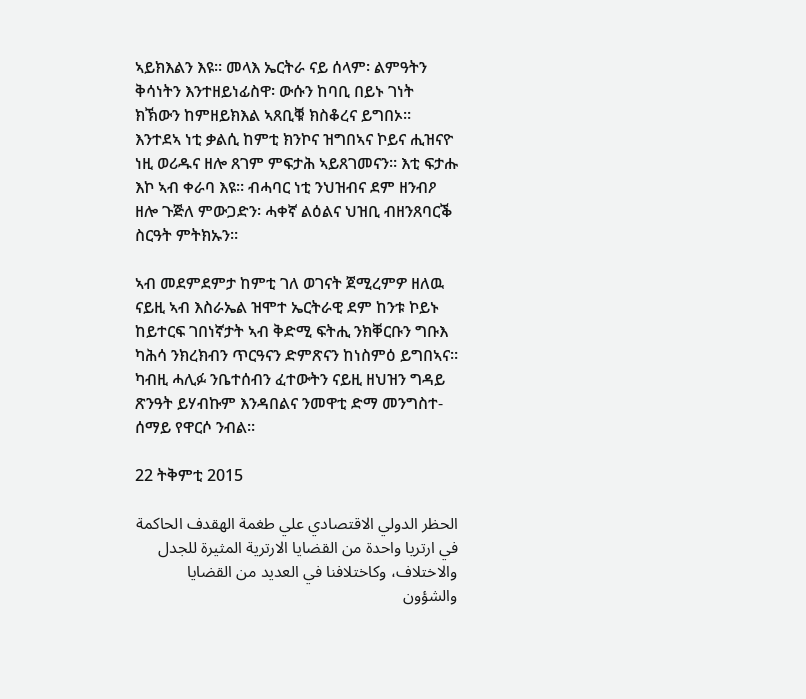ኣይክእልን እዩ። መላእ ኤርትራ ናይ ሰላም፡ ልምዓትን ቅሳነትን እንተዘይነፊስዋ፡ ውሱን ከባቢ በይኑ ገነት ክኽውን ከምዘይክእል ኣጸቢቑ ክስቆረና ይግበኦ። እንተደኣ ነቲ ቃልሲ ከምቲ ክንኮና ዝግበኣና ኮይና ሒዝናዮ ነዚ ወሪዱና ዘሎ ጸገም ምፍታሕ ኣይጸገመናን። እቲ ፍታሑ እኮ ኣብ ቀራባ እዩ። ብሓባር ነቲ ንህዝብና ደም ዘንብዖ ዘሎ ጉጅለ ምውጋድን፡ ሓቀኛ ልዕልና ህዝቢ ብዘንጸባርቕ ስርዓት ምትክኡን።

ኣብ መደምደምታ ከምቲ ገለ ወገናት ጀሚረምዎ ዘለዉ ናይዚ ኣብ እስራኤል ዝሞተ ኤርትራዊ ደም ከንቱ ኮይኑ ከይተርፍ ገበነኛታት ኣብ ቅድሚ ፍትሒ ንክቐርቡን ግቡእ ካሕሳ ንክረክብን ጥርዓናን ድምጽናን ከነስምዕ ይግበኣና። ካብዚ ሓሊፉ ንቤተሰብን ፈተውትን ናይዚ ዘህዝን ግዳይ ጽንዓት ይሃብኩም እንዳበልና ንመዋቲ ድማ መንግስተ-ሰማይ የዋርሶ ንብል።

22 ትቅምቲ 2015

الحظر الدولي الاقتصادي علي طغمة الهقدف الحاكمة في ارتريا واحدة من القضايا الارترية المثيرة للجدل والاختلاف، وكاختلافنا في العديد من القضايا والشؤون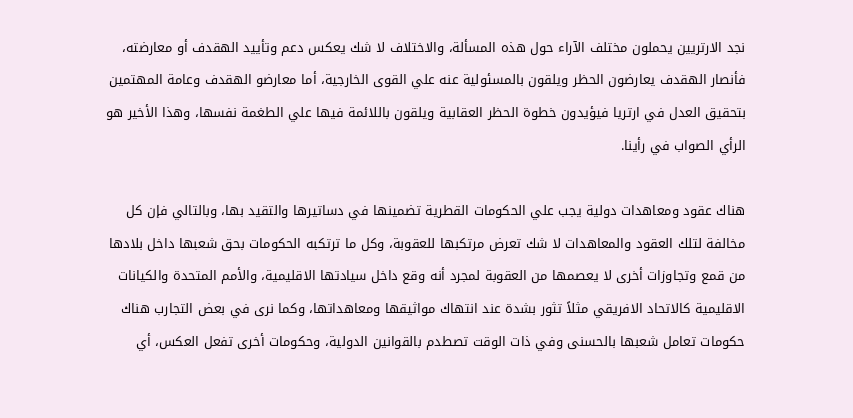نجد الارتريين يحملون مختلف الآراء حول هذه المسألة، والاختلاف لا شك يعكس دعم وتأييد الهقدف أو معارضته، فأنصار الهقدف يعارضون الحظر ويلقون بالمسئولية عنه علي القوى الخارجية، أما معارضو الهقدف وعامة المهتمين بتحقيق العدل في ارتريا فيؤيدون خطوة الحظر العقابية ويلقون باللائمة فيها علي الطغمة نفسها، وهذا الأخير هو الرأي الصواب في رأينا.

هناك عقود ومعاهدات دولية يجب علي الحكومات القطرية تضمينها في دساتيرها والتقيد بها، وبالتالي فإن كل مخالفة لتلك العقود والمعاهدات لا شك تعرض مرتكبها للعقوبة، وكل ما ترتكبه الحكومات بحق شعبها داخل بلادها من قمع وتجاوزات أخرى لا يعصمها من العقوبة لمجرد أنه وقع داخل سيادتها الاقليمية، والأمم المتحدة والكيانات الاقليمية كالاتحاد الافريقي مثلاً تثور بشدة عند انتهاك مواثيقها ومعاهداتها، وكما نرى في بعض التجارب هناك حكومات تعامل شعبها بالحسنى وفي ذات الوقت تصطدم بالقوانين الدولية، وحكومات أخرى تفعل العكس، أي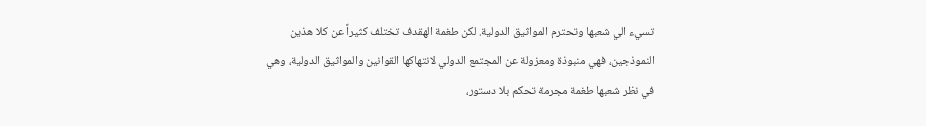تسيء الي شعبها وتحترم المواثيق الدولية. لكن طغمة الهقدف تختلف كثيراً عن كلا هذين النموذجين، فهي منبوذة ومعزولة عن المجتمع الدولي لانتهاكها القوانين والمواثيق الدولية، وهي في نظر شعبها طغمة مجرمة تحكم بلا دستور،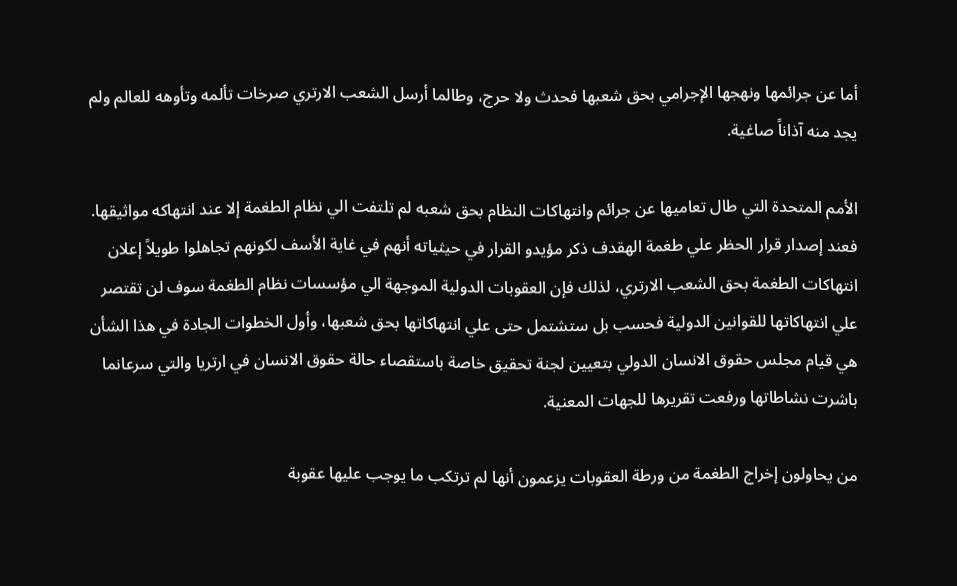أما عن جرائمها ونهجها الإجرامي بحق شعبها فحدث ولا حرج، وطالما أرسل الشعب الارتري صرخات تألمه وتأوهه للعالم ولم يجد منه آذاناً صاغية.

الأمم المتحدة التي طال تعاميها عن جرائم وانتهاكات النظام بحق شعبه لم تلتفت الي نظام الطغمة إلا عند انتهاكه مواثيقها. فعند إصدار قرار الحظر علي طغمة الهقدف ذكر مؤيدو القرار في حيثياته أنهم في غاية الأسف لكونهم تجاهلوا طويلاً إعلان انتهاكات الطغمة بحق الشعب الارتري، لذلك فإن العقوبات الدولية الموجهة الي مؤسسات نظام الطغمة سوف لن تقتصر علي انتهاكاتها للقوانين الدولية فحسب بل ستشتمل حتى علي انتهاكاتها بحق شعبها، وأول الخطوات الجادة في هذا الشأن هي قيام مجلس حقوق الانسان الدولي بتعيين لجنة تحقيق خاصة باستقصاء حالة حقوق الانسان في ارتريا والتي سرعانما باشرت نشاطاتها ورفعت تقريرها للجهات المعنية.

من يحاولون إخراج الطغمة من ورطة العقوبات يزعمون أنها لم ترتكب ما يوجب عليها عقوبة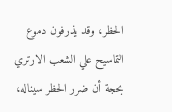الحظر، وقد يذرفون دموع التماسيح علي الشعب الارتري بحجة أن ضرر الحظر سيناله،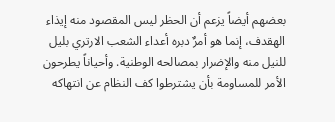بعضهم أيضاً يزعم أن الحظر ليس المقصود منه إيذاء الهقدف، إنما هو أمرٌ دبره أعداء الشعب الارتري بليل للنيل منه والإضرار بمصالحه الوطنية. وأحياناً يطرحون الأمر للمساومة بأن يشترطوا كف النظام عن انتهاكه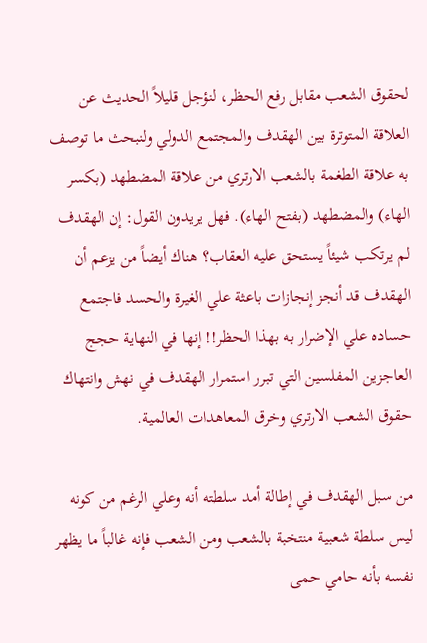لحقوق الشعب مقابل رفع الحظر، لنؤجل قليلاً الحديث عن العلاقة المتوترة بين الهقدف والمجتمع الدولي ولنبحث ما توصف به علاقة الطغمة بالشعب الارتري من علاقة المضطهد (بكسر الهاء) والمضطهد (بفتح الهاء). فهل يريدون القول: إن الهقدف لم يرتكب شيئاً يستحق عليه العقاب؟ هناك أيضاً من يزعم أن الهقدف قد أنجز إنجازات باعثة علي الغيرة والحسد فاجتمع حساده علي الإضرار به بهذا الحظر!! إنها في النهاية حجج العاجزين المفلسين التي تبرر استمرار الهقدف في نهش وانتهاك حقوق الشعب الارتري وخرق المعاهدات العالمية.

من سبل الهقدف في إطالة أمد سلطته أنه وعلي الرغم من كونه ليس سلطة شعبية منتخبة بالشعب ومن الشعب فإنه غالباً ما يظهر نفسه بأنه حامي حمى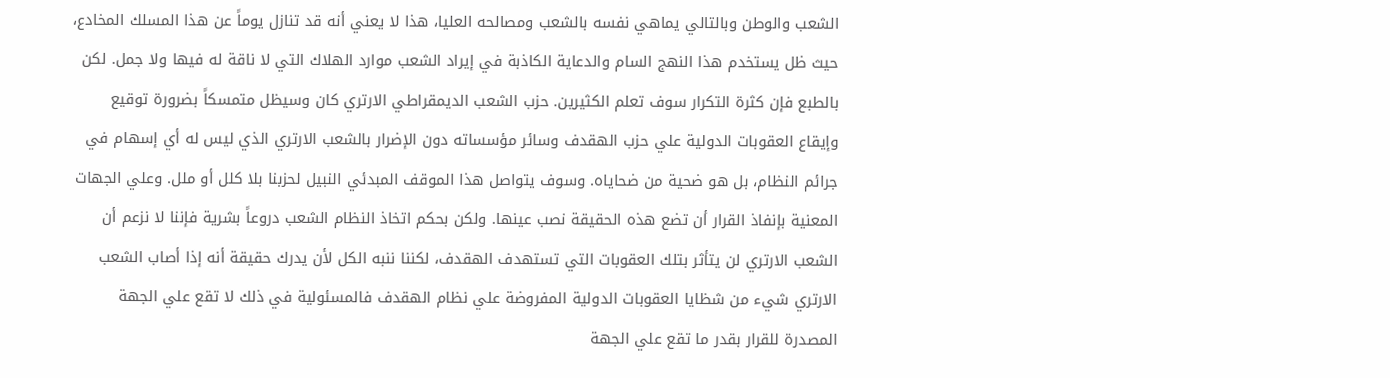الشعب والوطن وبالتالي يماهي نفسه بالشعب ومصالحه العليا، هذا لا يعني أنه قد تنازل يوماً عن هذا المسلك المخادع، حيث ظل يستخدم هذا النهج السام والدعاية الكاذبة في إيراد الشعب موارد الهلاك التي لا ناقة له فيها ولا جمل. لكن بالطبع فإن كثرة التكرار سوف تعلم الكثيرين. حزب الشعب الديمقراطي الارتري كان وسيظل متمسكاً بضرورة توقيع وإيقاع العقوبات الدولية علي حزب الهقدف وسائر مؤسساته دون الإضرار بالشعب الارتري الذي ليس له أي إسهام في جرائم النظام، بل هو ضحية من ضحاياه. وسوف يتواصل هذا الموقف المبدئي النبيل لحزبنا بلا كلل أو ملل. وعلي الجهات المعنية بإنفاذ القرار أن تضع هذه الحقيقة نصب عينها. ولكن بحكم اتخاذ النظام الشعب دروعاً بشرية فإننا لا نزعم أن الشعب الارتري لن يتأثر بتلك العقوبات التي تستهدف الهقدف، لكننا ننبه الكل لأن يدرك حقيقة أنه إذا أصاب الشعب الارتري شيء من شظايا العقوبات الدولية المفروضة علي نظام الهقدف فالمسئولية في ذلك لا تقع علي الجهة المصدرة للقرار بقدر ما تقع علي الجهة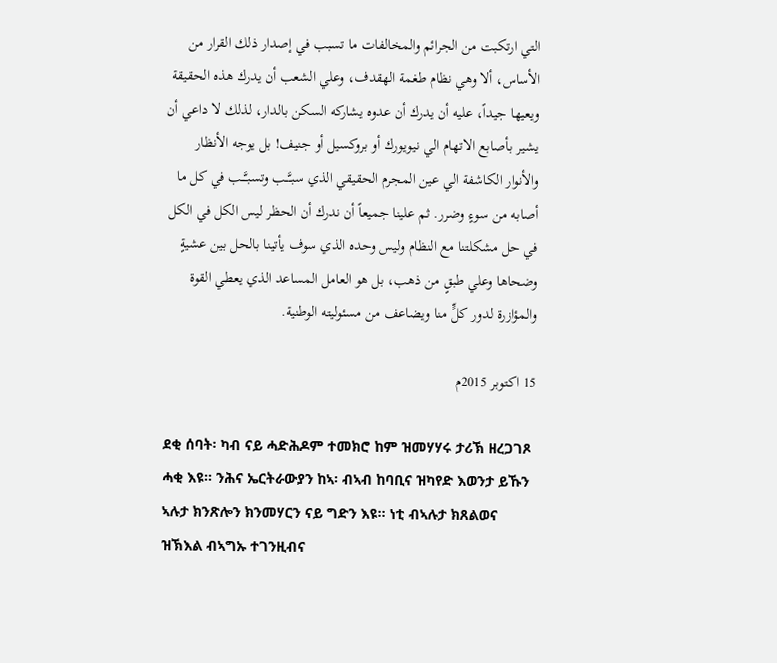التي ارتكبت من الجرائم والمخالفات ما تسبب في إصدار ذلك القرار من الأساس، ألا وهي نظام طغمة الهقدف، وعلي الشعب أن يدرك هذه الحقيقة ويعيها جيداً، عليه أن يدرك أن عدوه يشاركه السكن بالدار، لذلك لا داعي أن يشير بأصابع الاتهام الي نيويورك أو بروكسيل أو جنيف! بل يوجه الأنظار والأنوار الكاشفة الي عين المجرم الحقيقي الذي سبـَّــب وتسبـَّــب في كل ما أصابه من سوءٍ وضرر. ثم علينا جميعاً أن ندرك أن الحظر ليس الكل في الكل في حل مشكلتنا مع النظام وليس وحده الذي سوف يأتينا بالحل بين عشيةٍ وضحاها وعلي طبقٍ من ذهب، بل هو العامل المساعد الذي يعطي القوة والمؤازرة لدور كلٍّ منا ويضاعف من مسئوليته الوطنية.

15 اكتوبر 2015م

ደቂ ሰባት፡ ካብ ናይ ሓድሕዶም ተመክሮ ከም ዝመሃሃሩ ታሪኽ ዘረጋገጾ ሓቂ እዩ። ንሕና ኤርትራውያን ከኣ፡ ብኣብ ከባቢና ዝካየድ እወንታ ይኹን ኣሉታ ክንጽሎን ክንመሃርን ናይ ግድን እዩ። ነቲ ብኣሉታ ክጸልወና ዝኽእል ብኣግኡ ተገንዚብና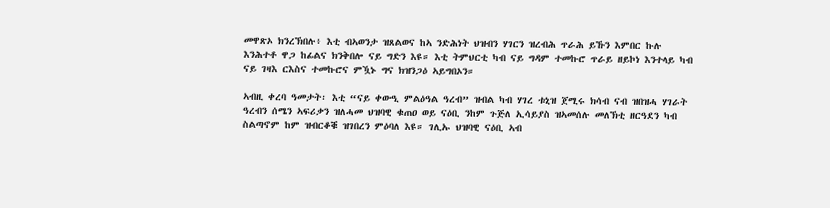መዋጽኦ ክንረኽበሉ፥ እቲ ብኣወንታ ዝጸልወና ከኣ ንድሕነት ህዝብን ሃገርን ዝረብሕ ጥራሕ ይኹን እምበር ኩሉ እንሕተቶ ዋጋ ከፊልና ክንቅበሎ ናይ ግድን እዩ። እቲ ትምህርቲ ካብ ናይ ግዳም ተመኩሮ ጥራይ ዘይኮነ እንተላይ ካብ ናይ ገዛእ ርእስና ተመኩሮና ምዃኑ ግና ክዝንጋዕ ኣይግበኦን።

ኣብዚ ቀረባ ዓመታት፡ እቲ “ናይ ቀውዒ ምልዕዓል ዓረብ” ዝብል ካብ ሃገረ ቱኒዝ ጀሚሩ ክሳብ ናብ ዝበዝሓ ሃገራት ዓረብን ሰሜን ኣፍሪቃን ዝለሓመ ህዝባዊ ቁጠዐ ወይ ናዕቢ ንከም ጉጅለ ኢሳይያስ ዝኣመሰሉ መለኽቲ ዘርዓደን ካብ ስልጣኖም ከም ዝብርቆቑ ዝገበረን ምዕባለ እዩ። ገሊኡ ህዝባዊ ናዕቢ ኣብ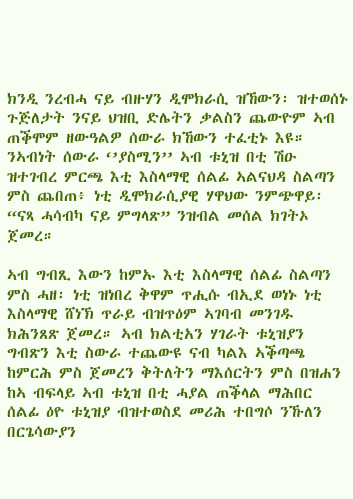ክንዲ ንረብሓ ናይ ብዙሃን ዲሞክራሲ ዝኸውን፡ ዝተወሰኑ ጉጅለታት ንናይ ህዝቢ ድሌትን ቃልስን ጨውዮም ኣብ ጠቕሞም ዘውዓልዎ ሰውራ ክኸውን ተፈቲኑ እዩ። ንኣብነት ሰውራ ‘’ያስሚን’’ ኣብ ቱኒዝ በቲ ሽዑ ዝተገብረ ምርጫ እቲ እስላማዊ ሰልፊ ኣልናህዳ ስልጣን ምስ ጨበጠ፥ ነቲ ዲሞክራሲያዊ ሃዋህው ንምጭዋይ፡ “ናጻ ሓሳብካ ናይ ምግላጽ” ንዝብል መሰል ክገትኦ ጀመረ።

ኣብ ግብጺ እውን ከምኡ እቲ እስላማዊ ሰልፊ ስልጣን ምስ ሓዘ፡ ነቲ ዝነበረ ቅዋም ጥሒሱ ብኢደ ወነኑ ነቲ እስላማዊ ሸነኽ ጥራይ ብዝጥዕም ኣገባብ መንገዱ ክሕንጸጽ ጀመረ። ኣብ ክልቲአን ሃገራት ቱኒዝያን ግብጽን እቲ ስውራ ተጨውዩ ናብ ካልእ ኣቕጣጫ ከምርሕ ምስ ጀመረን ቅትለትን ማእሰርትን ምስ በዝሐን ከኣ ብፍላይ ኣብ ቱኒዝ በቲ ሓያል ጠቕላል ማሕበር ሰልፊ ዕዮ ቱኒዝያ ብዝተወስደ መሪሕ ተበግሶ ንኹለን በርጌሳውያን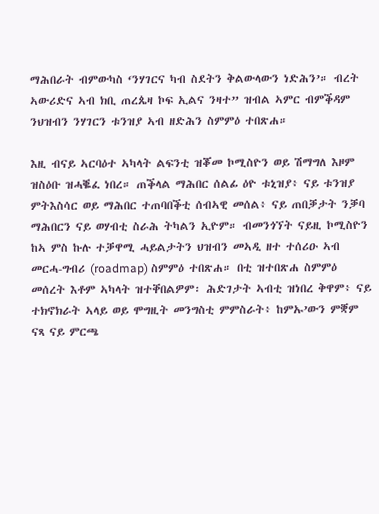ማሕበራት ብምውካስ ‘ንሃገርና ካብ ስደትን ቅልውላውን ነድሕን’። ብረት ኣውሪድና ኣብ ክቢ ጠረጴዛ ኮፍ ኢልና ንዛተ” ዝብል ኣምር ብምቕዳም ንህዝብን ንሃገርን ቱንዝያ ኣብ ዘድሕን ስምምዕ ተበጽሐ።

እዚ ብናይ ኣርባዕተ ኣካላት ልፍንቲ ዝቖመ ኮሚስዮን ወይ ሽማግለ እዞም ዝስዕቡ ዝሓቘፈ ነበረ። ጠቕላል ማሕበር ሰልፊ ዕዮ ቱኒዝያ፥ ናይ ቱንዝያ ምትእስሳር ወይ ማሕበር ተጠባበቕቲ ሰብኣዊ መሰል፥ ናይ ጠበቓታት ንቓባ ማሕበርን ናይ ወሃብቲ ስራሕ ትካልን ኢዮም። ብመንጎኘት ናይዚ ኮሚስዮን ከኣ ምስ ኩሉ ተቓዋሚ ሓይልታትን ህዝብን መኣዲ ዘተ ተሰሪዑ ኣብ መርሓ-ግብሪ (roadmap) ስምምዕ ተበጽሐ። በቲ ዝተበጽሐ ስምምዕ መሰረት እቶም ኣካላት ዝተቐበልዎም፡ ሕድገታት ኣብቲ ዝነበረ ቅዋም፥ ናይ ተክኖክራት ኣላይ ወይ ሞግዚት መንግስቲ ምምስራት፥ ከምኡ’ውን ምቛም ናጻ ናይ ምርጫ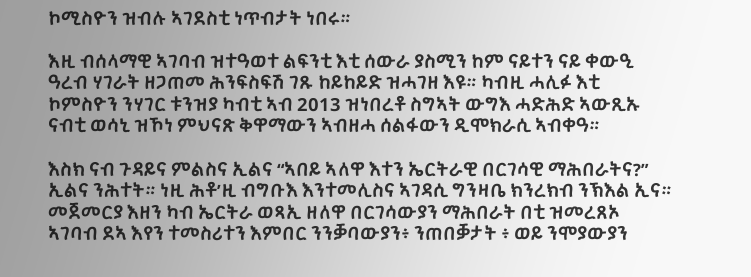ኮሚስዮን ዝብሉ ኣገደስቲ ነጥብታት ነበሩ።

እዚ ብሰላማዊ ኣገባብ ዝተዓወተ ልፍንቲ እቲ ሰውራ ያስሚን ከም ናይተን ናይ ቀውዒ ዓረብ ሃገራት ዘጋጠመ ሕንፍስፍሽ ገጹ ከይከይድ ዝሓገዘ እዩ። ካብዚ ሓሊፉ እቲ ኮምስዮን ንሃገር ቱንዝያ ካብቲ ኣብ 2013 ዝነበረቶ ስግኣት ውግእ ሓድሕድ ኣውጺኡ ናብቲ ወሳኒ ዝኾነ ምህናጽ ቅዋማውን ኣብዘሓ ሰልፋውን ዲሞክራሲ ኣብቀዓ።

እስክ ናብ ጉዳይና ምልስና ኢልና “ኣበይ ኣለዋ እተን ኤርትራዊ በርገሳዊ ማሕበራትና?” ኢልና ንሕተት። ነዚ ሕቶ’ዚ ብግቡእ እንተመሊስና ኣገዳሲ ግንዛቤ ክንረክብ ንኽእል ኢና። መጀመርያ እዘን ካብ ኤርትራ ወጻኢ ዘለዋ በርገሳውያን ማሕበራት በቲ ዝመረጸኦ ኣገባብ ደኣ እየን ተመስሪተን እምበር ንንቓባውያን፥ ንጠበቓታት ፥ ወይ ንሞያውያን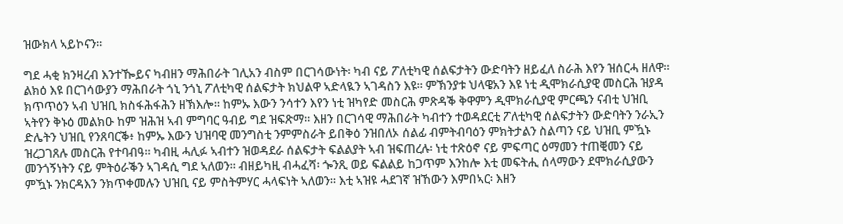ዝውክላ ኣይኮናን።

ግደ ሓቂ ክንዛረብ እንተዀይና ካብዘን ማሕበራት ገሊአን ብስም በርገሳውነት፡ ካብ ናይ ፖለቲካዊ ሰልፍታትን ውድባትን ዘይፈለ ስራሕ እየን ዝሰርሓ ዘለዋ። ልክዕ እዩ በርገሳውያን ማሕበራት ጎኒ ንጎኒ ፖለቲካዊ ሰልፍታት ክህልዋ ኣድላዪን ኣገዳስን እዩ። ምኽንያቱ ህላዌአን እዩ ነቲ ዲሞክራሲያዊ መስርሕ ዝያዳ ክጥጥዕን ኣብ ህዝቢ ክስፋሕፋሕን ዘኽእሎ። ከምኡ እውን ንሳተን እየን ነቲ ዝካየድ መስርሕ ምጽዳቕ ቅዋምን ዲሞክራሲያዊ ምርጫን ናብቲ ህዝቢ ኣትየን ቅኑዕ መልክዑ ከም ዝሕዝ ኣብ ምግባር ዓብይ ግደ ዝፍጽማ። እዘን በርገሳዊ ማሕበራት ካብተን ተወዳደርቲ ፖለቲካዊ ሰልፍታትን ውድባትን ንራኢን ድሌትን ህዝቢ የንጸባርቕ፥ ከምኡ እውን ህዝባዊ መንግስቲ ንምምስራት ይበቅዕ ንዝበለኦ ሰልፊ ብምትብባዕን ምክትታልን ስልጣን ናይ ህዝቢ ምዃኑ ዝረጋገጸሉ መስርሕ የተባብዓ። ካብዚ ሓሊፉ ኣብተን ዝወዳደራ ሰልፍታት ፍልልያት ኣብ ዝፍጠረሉ፡ ነቲ ተጽዕኖ ናይ ምፍጣር ዕማመን ተጠቒመን ናይ መንጎኝነትን ናይ ምትዕራቕን ኣገዳሲ ግደ ኣለወን። ብዘይካዚ ብሓፈሻ፡ ጐንጺ ወይ ፍልልይ ከጋጥም እንከሎ እቲ መፍትሒ ሰላማውን ደሞክራሲያውን ምዃኑ ንክርዳእን ንክጥቀመሉን ህዝቢ ናይ ምስትምሃር ሓላፍነት ኣለወን። እቲ ኣዝዩ ሓደገኛ ዝኸውን እምበኣር፡ እዘን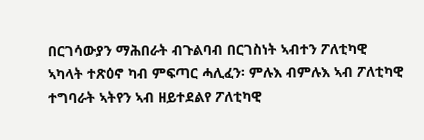በርገሳውያን ማሕበራት ብጉልባብ በርገስነት ኣብተን ፖለቲካዊ ኣካላት ተጽዕኖ ካብ ምፍጣር ሓሊፈን፡ ምሉእ ብምሉእ ኣብ ፖለቲካዊ ተግባራት ኣትየን ኣብ ዘይተደልየ ፖለቲካዊ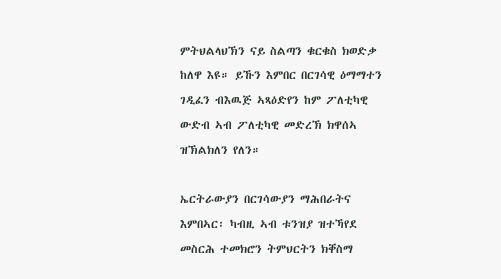ምትህልላህኽን ናይ ስልጣን ቁርቁስ ክወድቃ ከለዋ እዩ። ይኹን እምበር በርገሳዊ ዕማማተን ገዲፈን ብእዉጅ ኣጻዕድየን ከም ፖለቲካዊ ውድብ ኣብ ፖለቲካዊ መድረኽ ክዋሰኣ ዝኽልክለን የለን።

ኤርትራውያን በርገሳውያን ማሕበራትና እምበኣር፡ ካብዚ ኣብ ቱንዝያ ዝተኻየደ መስርሕ ተመክሮን ትምህርትን ክቐስማ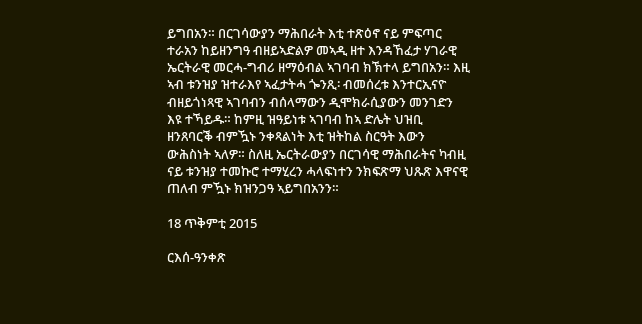ይግበአን። በርገሳውያን ማሕበራት እቲ ተጽዕኖ ናይ ምፍጣር ተራአን ከይዘንግዓ ብዘይኣድልዎ መኣዲ ዘተ እንዳኸፈታ ሃገራዊ ኤርትራዊ መርሓ-ግብሪ ዘማዕብል ኣገባብ ክኽተላ ይግበአን። እዚ ኣብ ቱንዝያ ዝተራእየ ኣፈታትሓ ጐንጺ፡ ብመሰረቱ እንተርኢናዮ ብዘይጎነጻዊ ኣገባብን ብሰላማውን ዲሞክራሲያውን መንገድን እዩ ተኻይዱ። ከምዚ ዝዓይነቱ ኣገባብ ከኣ ድሌት ህዝቢ ዘንጸባርቕ ብምዃኑ ንቀጻልነት እቲ ዝትከል ስርዓት እውን ውሕስነት ኣለዎ። ስለዚ ኤርትራውያን በርገሳዊ ማሕበራትና ካብዚ ናይ ቱንዝያ ተመኩሮ ተማሂረን ሓላፍነተን ንክፍጽማ ህጹጽ እዋናዊ ጠለብ ምዃኑ ክዝንጋዓ ኣይግበአንን።

18 ጥቅምቲ 2015

ርእሰ-ዓንቀጽ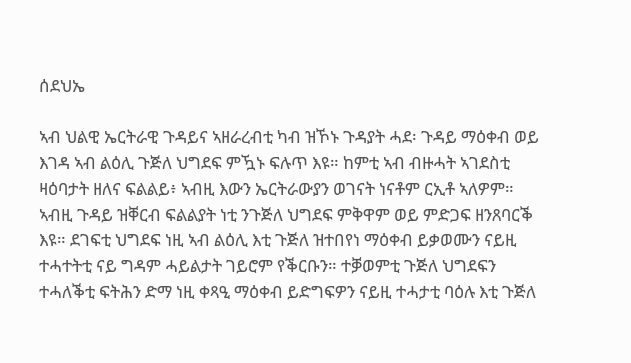ሰደህኤ

ኣብ ህልዊ ኤርትራዊ ጉዳይና ኣዘራረብቲ ካብ ዝኾኑ ጉዳያት ሓደ፡ ጉዳይ ማዕቀብ ወይ እገዳ ኣብ ልዕሊ ጉጅለ ህግደፍ ምዃኑ ፍሉጥ እዩ። ከምቲ ኣብ ብዙሓት ኣገደስቲ ዛዕባታት ዘለና ፍልልይ፥ ኣብዚ እውን ኤርትራውያን ወገናት ነናቶም ርኢቶ ኣለዎም። ኣብዚ ጉዳይ ዝቐርብ ፍልልያት ነቲ ንጉጅለ ህግደፍ ምቅዋም ወይ ምድጋፍ ዘንጸባርቕ እዩ። ደገፍቲ ህግደፍ ነዚ ኣብ ልዕሊ እቲ ጉጅለ ዝተበየነ ማዕቀብ ይቃወሙን ናይዚ ተሓተትቲ ናይ ግዳም ሓይልታት ገይሮም የቕርቡን። ተቓወምቲ ጉጅለ ህግደፍን ተሓለቕቲ ፍትሕን ድማ ነዚ ቀጻዒ ማዕቀብ ይድግፍዎን ናይዚ ተሓታቲ ባዕሉ እቲ ጉጅለ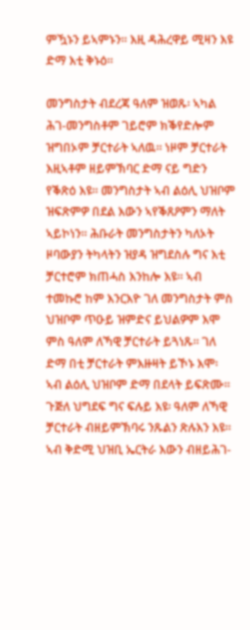ምዃኑን ይኣምኑን። እዚ ዳሕረዋይ ሚዛን እዩ ድማ እቲ ቅኑዕ።

መንግስታት ብደረጃ ዓለም ዝወጹ፡ ኣካል ሕገ-መንግስቶም ገይሮም ክቕየድሎም ዝግበኦም ቻርተራት ኣለዉ። ነዞም ቻርተራት እዚኣቶም ዘይምኽባር ድማ ናይ ግድን የቕጽዕ እዩ። መንግስታት ኣብ ልዕሊ ህዝቦም ዝፍጽምዎ በደል እውን ኣየቕጸዖምን ማለት ኣይኮነን። ሕቡራት መንግስታትን ካለኦት ዞባውያን ትካላትን ዝያዳ ዝግደስሉ ግና እቲ ቻርተሮም ክጠሓስ እንከሎ እዩ። ኣብ ተመኩሮ ከም እንርእዮ ገለ መንግስታት ምስ ህዝቦም ጥዑይ ዝምድና ይህልዎም እሞ ምስ ዓለም ለኻዊ ቻርተራት ይጓነጹ። ገለ ድማ በቲ ቻርተራት ምእዙዛት ይኾኑ እሞ፡ ኣብ ልዕሊ ህዝቦም ድማ በደላት ይፍጽሙ። ጉጅለ ህግደፍ ግና ፍሉይ እዩ፡ ዓለም ለኻዊ ቻርተራት ብዘይምኽባሩ ንጹልን ጽሉእን እዩ። ኣብ ቅድሚ ህዝቢ ኤርትራ እውን ብዘይሕገ-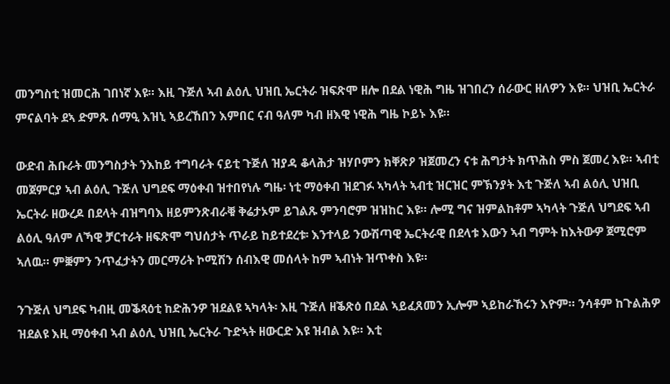መንግስቲ ዝመርሕ ገበነኛ እዩ። እዚ ጉጅለ ኣብ ልዕሊ ህዝቢ ኤርትራ ዝፍጽሞ ዘሎ በደል ነዊሕ ግዜ ዝገበረን ሰራውር ዘለዎን እዩ። ህዝቢ ኤርትራ ምናልባት ደኣ ድምጹ ሰማዒ እዝኒ ኣይረኸበን እምበር ናብ ዓለም ካብ ዘእዊ ነዊሕ ግዜ ኮይኑ እዩ።

ውድብ ሕቡራት መንግስታት ንእከይ ተግባራት ናይቲ ጉጅለ ዝያዳ ቆላሕታ ዝሃቦምን ክቐጽዖ ዝጀመረን ናቱ ሕግታት ክጥሕስ ምስ ጀመረ እዩ። ኣብቲ መጀምርያ ኣብ ልዕሊ ጉጅለ ህግደፍ ማዕቀብ ዝተበየነሉ ግዜ፡ ነቲ ማዕቀብ ዝደገፉ ኣካላት ኣብቲ ዝርዝር ምኽንያት እቲ ጉጅለ ኣብ ልዕሊ ህዝቢ ኤርትራ ዘውረዶ በደላት ብዝግባእ ዘይምንጽብራቑ ቅሬታኦም ይገልጹ ምንባሮም ዝዝከር እዩ። ሎሚ ግና ዝምልከቶም ኣካላት ጉጅለ ህግደፍ ኣብ ልዕሊ ዓለም ለኻዊ ቻርተራት ዘፍጽሞ ግህሰታት ጥራይ ከይተደረቱ፡ እንተላይ ንውሽጣዊ ኤርትራዊ በደላቱ እውን ኣብ ግምት ከእትውዎ ጀሚሮም ኣለዉ። ምቛምን ንጥፈታትን መርማሪት ኮሚሽን ሰብእዊ መሰላት ከም ኣብነት ዝጥቀስ እዩ።

ንጉጅለ ህግደፍ ካብዚ መቕጻዕቲ ከድሕንዎ ዝደልዩ ኣካላት፡ እዚ ጉጅለ ዘቕጽዕ በደል ኣይፈጸመን ኢሎም ኣይከራኸሩን እዮም። ንሳቶም ከጉልሕዎ ዝደልዩ እዚ ማዕቀብ ኣብ ልዕሊ ህዝቢ ኤርትራ ጉድኣት ዘውርድ እዩ ዝብል እዩ። እቲ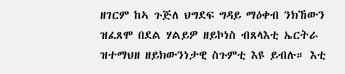ዘገርም ከኣ ጉጅለ ህግደፍ ግዳይ ማዕቀብ ንክኸውን ዝፈጸሞ በደል ሃልይዎ ዘይኮነስ ብጸላእቲ ኤርትራ ዝተማህዘ ዘይክውንነታዊ ስጉምቲ እዩ ይብሉ። እቲ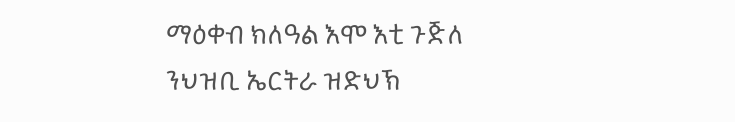ማዕቀብ ክለዓል እሞ እቲ ጉጅለ ንህዝቢ ኤርትራ ዝድህኽ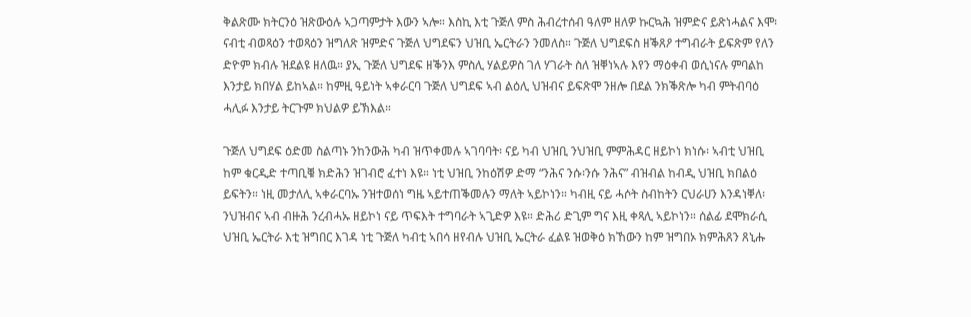ቅልጽሙ ክትርንዕ ዝጽውዕሉ ኣጋጣምታት እውን ኣሎ። እስኪ እቲ ጉጅለ ምስ ሕብረተሰብ ዓለም ዘለዎ ኩርኳሕ ዝምድና ይጽነሓልና እሞ፡ ናብቲ ብወጻዕን ተወጻዕን ዝግለጽ ዝምድና ጉጅለ ህግደፍን ህዝቢ ኤርትራን ንመለስ። ጉጅለ ህግደፍስ ዘቕጸዖ ተግብራት ይፍጽም የለን ድዮም ክብሉ ዝደልዩ ዘለዉ። ያኢ ጉጅለ ህግደፍ ዘቕንእ ምስሊ ሃልይዎስ ገለ ሃገራት ስለ ዝቐነኣሉ እየን ማዕቀብ ወሲነናሉ ምባልከ እንታይ ክበሃል ይከኣል። ከምዚ ዓይነት ኣቀራርባ ጉጅለ ህግደፍ ኣብ ልዕሊ ህዝብና ይፍጽሞ ንዘሎ በደል ንክቕጽሎ ካብ ምትብባዕ ሓሊፉ እንታይ ትርጉም ክህልዎ ይኽእል።

ጉጅለ ህግደፍ ዕድመ ስልጣኑ ንከንውሕ ካብ ዝጥቀመሉ ኣገባባት፡ ናይ ካብ ህዝቢ ንህዝቢ ምምሕዳር ዘይኮነ ክነሱ፡ ኣብቲ ህዝቢ ከም ቁርዲድ ተጣቢቑ ክድሕን ዝገብሮ ፈተነ እዩ። ነቲ ህዝቢ ንከዕሽዎ ድማ “ንሕና ንሱ፡ንሱ ንሕና” ብዝብል ከብዲ ህዝቢ ክበልዕ ይፍትን። ነዚ መታለሊ ኣቀራርባኡ ንዝተወሰነ ግዜ ኣይተጠቕመሉን ማለት ኣይኮነን። ካብዚ ናይ ሓሶት ስብከትን ርህራሀን እንዳነቐለ፡ ንህዝብና ኣብ ብዙሕ ንረብሓኡ ዘይኮነ ናይ ጥፍእት ተግባራት ኣጊድዎ እዩ። ድሕሪ ድጊም ግና እዚ ቀጻሊ ኣይኮነን። ሰልፊ ደሞክራሲ ህዝቢ ኤርትራ እቲ ዝግበር እገዳ ነቲ ጉጅለ ካብቲ ኣበሳ ዘየብሉ ህዝቢ ኤርትራ ፈልዩ ዝወቅዕ ክኸውን ከም ዝግበኦ ክምሕጸን ጸኒሑ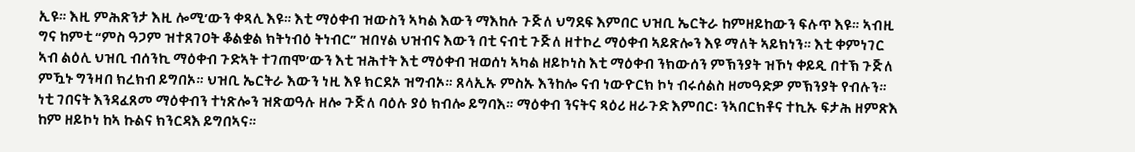ኢዩ። እዚ ምሕጽንታ እዚ ሎሚ’ውን ቀጻሊ እዩ። እቲ ማዕቀብ ዝውስን ኣካል እውን ማእከሉ ጉጅለ ህግደፍ እምበር ህዝቢ ኤርትራ ከምዘይከውን ፍሉጥ እዩ። ኣብዚ ግና ከምቲ “ምስ ዓጋም ዝተጸገዐት ቆልቋል ክትነብዕ ትነብር” ዝበሃል ህዝብና እውን በቲ ናብቲ ጉጅለ ዘተኮረ ማዕቀብ ኣይጽሎን እዩ ማለት ኣይክነን። እቲ ቀምነገር ኣብ ልዕሊ ህዝቢ ብሰንኪ ማዕቀብ ጉድኣት ተገጠሞ’ውን እቲ ዝሕተት እቲ ማዕቀብ ዝወሰነ ኣካል ዘይኮነስ እቲ ማዕቀብ ንክውሰን ምኽንያት ዝኾነ ቀይዲ በተኽ ጉጅለ ምዃኑ ግንዛበ ክረክብ ይግበኦ። ህዝቢ ኤርትራ እውን ነዚ እዩ ክርደኦ ዝግብኦ። ጸላኢኡ ምስኡ እንከሎ ናብ ነውዮርክ ኮነ ብሩሰልስ ዘመዓድዎ ምኽንያት የብሉን። ነቲ ገበናት እንዳፈጸመ ማዕቀብን ተነጽሎን ዝጽወዓሉ ዘሎ ጉጅለ ባዕሉ ያዕ ክብሎ ይግባእ። ማዕቀብ ንናትና ጻዕሪ ዘራጉድ እምበር፡ ንኣበርክቶና ተኪኡ ፍታሕ ዘምጽእ ከም ዘይኮነ ከኣ ኩልና ክንርዳእ ይግበኣና።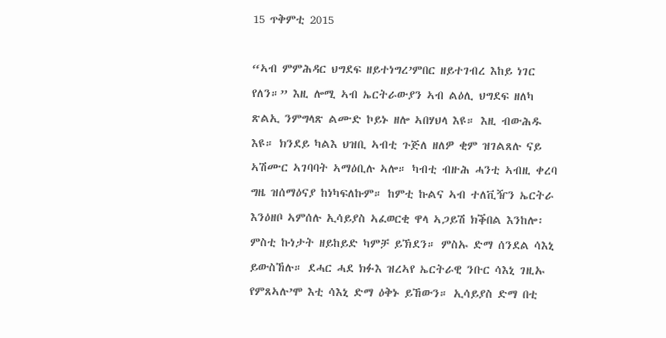15 ጥቅምቲ 2015

“ኣብ ምምሕዳር ህግደፍ ዘይተነግረ’ምበር ዘይተገብረ እከይ ነገር የለን።” እዚ ሎሚ ኣብ ኤርትራውያን ኣብ ልዕሊ ህግደፍ ዘለካ ጽልኢ ንምግላጽ ልሙድ ኮይኑ ዘሎ ኣበሃህላ እዩ። እዚ ብውሕዱ እዩ። ክንደይ ካልእ ህዝቢ ኣብቲ ጉጅለ ዘለዎ ቂም ዝገልጸሉ ናይ ኣሽሙር ኣገባባት ኣማዕቢሉ ኣሎ። ካብቲ ብዙሕ ሓንቲ ኣብዚ ቀረባ ግዜ ዝሰማዕናያ ከነካፍለኩም። ከምቲ ኩልና ኣብ ተለቪዥን ኤርትራ እንዕዘቦ ኣምሰሉ ኢሳይያስ ኣፈወርቂ ዋላ ኣጋይሽ ክቕበል እንከሎ፡ ምስቲ ኩነታት ዘይከይድ ካምቻ ይኽደን። ምስኡ ድማ ሰንደል ሳእኒ ይውስኸሉ። ደሓር ሓደ ክፉእ ዝረኣየ ኤርትራዊ ንቡር ሳእኒ ገዚኡ የምጸኣሉ’ሞ እቲ ሳእኒ ድማ ዕቅኑ ይኸውን። ኢሳይያስ ድማ በቲ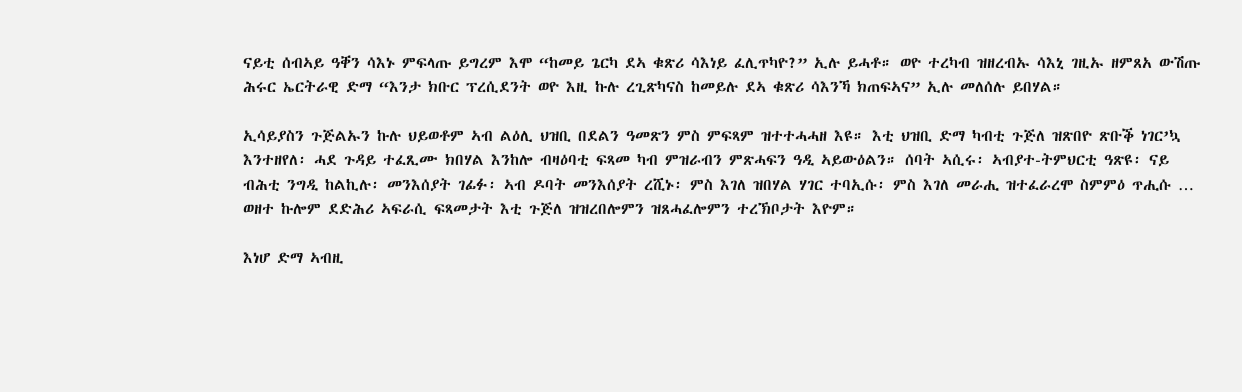ናይቲ ሰብኣይ ዓቐን ሳእኑ ምፍላጡ ይግረም እሞ “ከመይ ጌርካ ደኣ ቁጽሪ ሳእነይ ፈሊጥካዮ?” ኢሉ ይሓቶ። ወዮ ተረካብ ዝዘረብኡ ሳእኒ ገዚኡ ዘምጸአ ውሽጡ ሕሩር ኤርትራዊ ድማ “እንታ ክቡር ፕረሲደንት ወዮ እዚ ኩሉ ረጊጽካናስ ከመይሉ ደኣ ቁጽሪ ሳእንኻ ክጠፍኣና” ኢሉ መለሰሉ ይበሃል።

ኢሳይያስን ጉጅልኡን ኩሉ ህይወቶም ኣብ ልዕሊ ህዝቢ በደልን ዓመጽን ምስ ምፍጻም ዝተተሓሓዘ እዩ። እቲ ህዝቢ ድማ ካብቲ ጉጅለ ዝጽበዮ ጽቡቕ ነገር’ኳ እንተዘየለ፡ ሓደ ጉዳይ ተፈጺሙ ክበሃል እንከሎ ብዛዕባቲ ፍጻመ ካብ ምዝራብን ምጽሓፍን ዓዲ ኣይውዕልን። ሰባት ኣሲሩ፡ ኣብያተ-ትምህርቲ ዓጽዩ፡ ናይ ብሕቲ ንግዲ ከልኪሉ፡ መንእሰያት ገፊፉ፡ ኣብ ዶባት መንእሰያት ረሺኑ፡ ምስ እገለ ዝበሃል ሃገር ተባኢሱ፡ ምስ እገለ መራሒ ዝተፈራረሞ ስምምዕ ጥሒሱ … ወዘተ ኩሎም ደድሕሪ ኣፍራሲ ፍጻመታት እቲ ጉጅለ ዝዝረበሎምን ዝጸሓፈሎምን ተረኽቦታት እዮም።

እነሆ ድማ ኣብዚ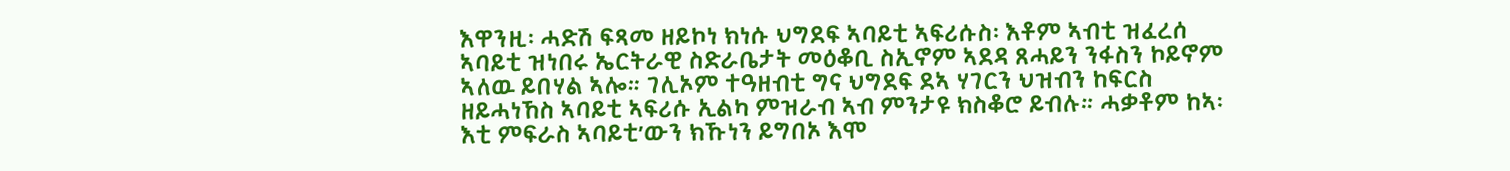እዋንዚ፡ ሓድሽ ፍጻመ ዘይኮነ ክነሱ ህግደፍ ኣባይቲ ኣፍሪሱስ፡ እቶም ኣብቲ ዝፈረሰ ኣባይቲ ዝነበሩ ኤርትራዊ ስድራቤታት መዕቆቢ ስኢኖም ኣደዳ ጸሓይን ንፋስን ኮይኖም ኣለዉ ይበሃል ኣሎ። ገሊኦም ተዓዘብቲ ግና ህግደፍ ደኣ ሃገርን ህዝብን ከፍርስ ዘይሓነኸስ ኣባይቲ ኣፍሪሱ ኢልካ ምዝራብ ኣብ ምንታዩ ክስቆሮ ይብሉ። ሓቃቶም ከኣ፡ እቲ ምፍራስ ኣባይቲ’ውን ክኹነን ይግበኦ እሞ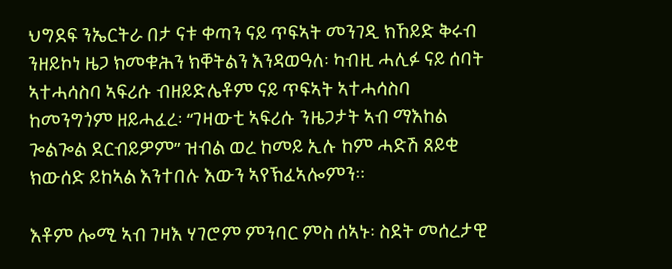ህግደፍ ንኤርትራ በታ ናቱ ቀጣን ናይ ጥፍኣት መንገዲ ክኸይድ ቅሩብ ንዘይኮነ ዜጋ ክመቁሕን ክቐትልን እንዳወዓለ፡ ካብዚ ሓሊፉ ናይ ሰባት ኣተሓሳስባ ኣፍሪሱ ብዘይድሌቶም ናይ ጥፍኣት ኣተሓሳስባ ከመንግጎም ዘይሓፈረ፡ “ገዛውቲ ኣፍሪሱ ንዜጋታት ኣብ ማእከል ጐልጐል ደርብይዎም” ዝብል ወረ ከመይ ኢሉ ከም ሓድሽ ጸይቂ ክውሰድ ይከኣል እንተበሉ እውን ኣየኽፈኣሎምን።

እቶም ሎሚ ኣብ ገዛእ ሃገሮም ምንባር ምስ ሰኣኑ፡ ስደት መሰረታዊ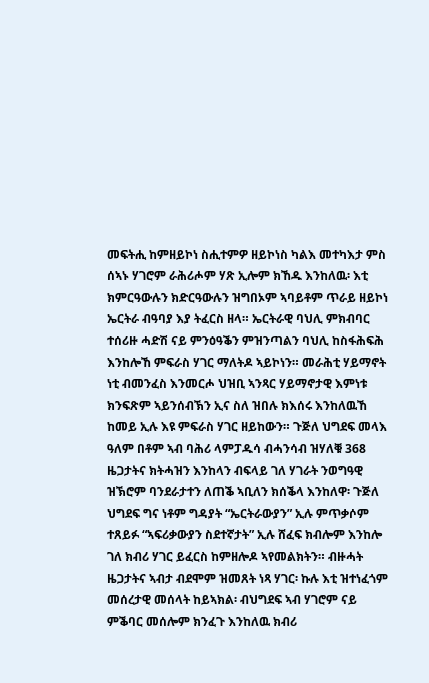መፍትሒ ከምዘይኮነ ስሒተምዎ ዘይኮነስ ካልእ መተካእታ ምስ ሰኣኑ ሃገሮም ራሕሪሖም ሃጽ ኢሎም ክኸዱ እንከለዉ፡ እቲ ክምርዓውሉን ክድርዓውሉን ዝግበኦም ኣባይቶም ጥራይ ዘይኮነ ኤርትራ ብዓባያ እያ ትፈርስ ዘላ። ኤርትራዊ ባህሊ ምክብባር ተሰሪዙ ሓድሽ ናይ ምንዕዓቕን ምዝንጣልን ባህሊ ከስፋሕፍሕ እንከሎኸ ምፍራስ ሃገር ማለትዶ ኣይኮነን። መራሕቲ ሃይማኖት ነቲ ብመንፈስ እንመርሖ ህዝቢ ኣንጻር ሃይማኖታዊ እምነቱ ክንፍጽም ኣይንሰብኽን ኢና ስለ ዝበሉ ክእሰሩ እንከለዉኸ ከመይ ኢሉ እዩ ምፍራስ ሃገር ዘይከውን። ጉጅለ ህግደፍ መላእ ዓለም በቶም ኣብ ባሕሪ ላምፓዱሳ ብሓንሳብ ዝሃለቑ 368 ዜጋታትና ክትሓዝን እንከላን ብፍላይ ገለ ሃገራት ንወግዓዊ ዝኽሮም ባንደራታተን ለጠቕ ኣቢለን ክሰቕላ እንከለዋ፡ ጉጅለ ህግደፍ ግና ነቶም ግዳያት “ኤርትራውያን” ኢሉ ምጥቃሶም ተጸይፉ “ኣፍሪቃውያን ስደተኛታት” ኢሉ ሸፈፍ ክብሎም እንከሎ ገለ ክብሪ ሃገር ይፈርስ ከምዘሎዶ ኣየመልክትን። ብዙሓት ዜጋታትና ኣብታ ብደሞም ዝመጸት ነጻ ሃገር፡ ኩሉ እቲ ዝተነፈጎም መሰረታዊ መሰላት ከይኣክል፡ ብህግደፍ ኣብ ሃገሮም ናይ ምቕባር መሰሎም ክንፈጉ እንከለዉ ክብሪ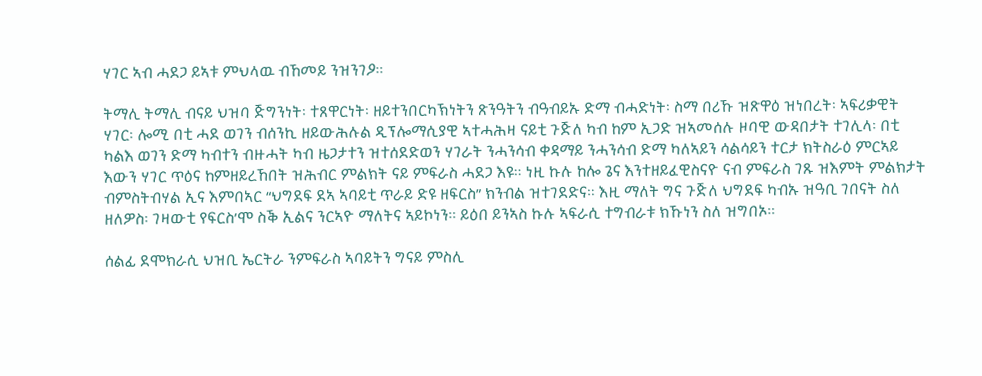ሃገር ኣብ ሓደጋ ይኣቱ ምህላዉ ብኸመይ ንዝንገዖ።

ትማሊ ትማሊ ብናይ ህዝባ ጅግንነት፡ ተጸዋርነት፡ ዘይተንበርካኽነትን ጽንዓትን ብዓብይኡ ድማ ብሓድነት፡ ስማ በሪኹ ዝጽዋዕ ዝነበረት፡ ኣፍሪቃዊት ሃገር፡ ሎሚ በቲ ሓደ ወገን ብሰንኪ ዘይውሕሉል ዲፕሎማሲያዊ ኣተሓሕዛ ናይቲ ጉጅለ ካብ ከም ኢጋድ ዝኣመሰሉ ዞባዊ ውዳበታት ተገሊላ፡ በቲ ካልእ ወገን ድማ ካብተን ብዙሓት ካብ ዜጋታተን ዝተሰደድወን ሃገራት ንሓንሳብ ቀዳማይ ንሓንሳብ ድማ ካለኣይን ሳልሳይን ተርታ ክትስራዕ ምርኣይ እውን ሃገር ጥዕና ከምዘይረኸበት ዝሕብር ምልክት ናይ ምፍራስ ሓደጋ እዩ። ነዚ ኩሉ ከሎ ጌና እንተዘይፈዊስናዮ ናብ ምፍራስ ገጹ ዝእምት ምልክታት ብምስትብሃል ኢና እምበኣር “ህግደፍ ደኣ ኣባይቲ ጥራይ ድዩ ዘፍርስ” ክንብል ዝተገደድና። እዚ ማለት ግና ጉጅለ ህግደፍ ካብኡ ዝዓቢ ገበናት ስለ ዘለዎስ፡ ገዛውቲ የፍርስ’ሞ ስቕ ኢልና ንርኣዮ ማለትና ኣይኮነን። ይዕበ ይንኣስ ኩሉ ኣፍራሲ ተግብራቱ ክኹነን ስለ ዝግበኦ።

ሰልፊ ደሞክራሲ ህዝቢ ኤርትራ ንምፍራስ ኣባይትን ግናይ ምስሊ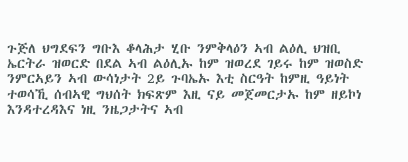ጉጅለ ህግደፍን ግቡእ ቆላሕታ ሂቡ ንምቅላዕን ኣብ ልዕሊ ህዝቢ ኤርትራ ዝወርድ በደል ኣብ ልዕሊኡ ከም ዝወረደ ገይሩ ከም ዝወስድ ንምርኣይን ኣብ ውሳነታት 2ይ ጉባኤኡ እቲ ስርዓት ከምዚ ዓይነት ተወሳኺ ሰብኣዊ ግህሰት ክፍጽም እዚ ናይ መጀመርታኡ ከም ዘይኮነ እንዳተረዳእና ነዚ ንዜጋታትና ኣብ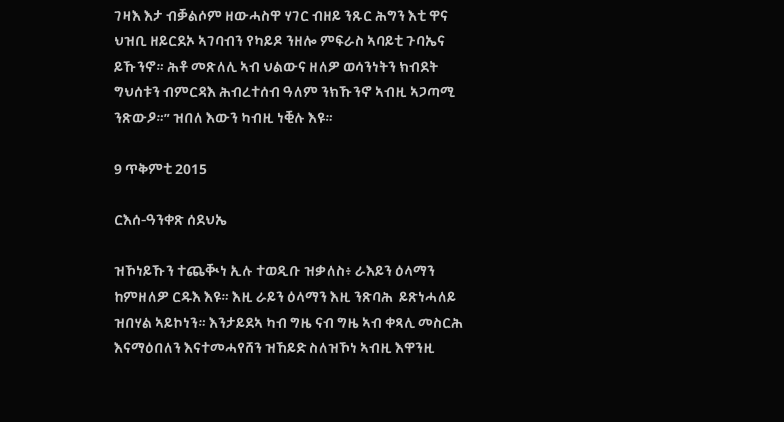ገዛእ እታ ብቓልሶም ዘውሓስዋ ሃገር ብዘይ ንጹር ሕግን እቲ ዋና ህዝቢ ዘይርደኦ ኣገባብን የካይዶ ንዘሎ ምፍራስ ኣባይቲ ጉባኤና ይኹንኖ። ሕቶ መጽለሊ ኣብ ህልውና ዘለዎ ወሳንነትን ክብደት ግህሰቱን ብምርዳእ ሕብረተሰብ ዓለም ንክኹንኖ ኣብዚ ኣጋጣሚ ንጽውዖ።” ዝበለ እውን ካብዚ ነቒሉ እዩ።

9 ጥቅምቲ 2015

ርእሰ-ዓንቀጽ ሰደህኤ

ዝኾነይኹን ተጨቚነ ኢሉ ተወዲቡ ዝቃለስ፥ ራእይን ዕላማን ከምዘለዎ ርዱእ እዩ። እዚ ራይን ዕላማን እዚ ንጽባሕ  ይጽነሓለይ ዝበሃል ኣይኮነን። እንታይደኣ ካብ ግዜ ናብ ግዜ ኣብ ቀጻሊ መስርሕ እናማዕበለን እናተመሓየሸን ዝኸይድ ስለዝኾነ ኣብዚ እዋንዚ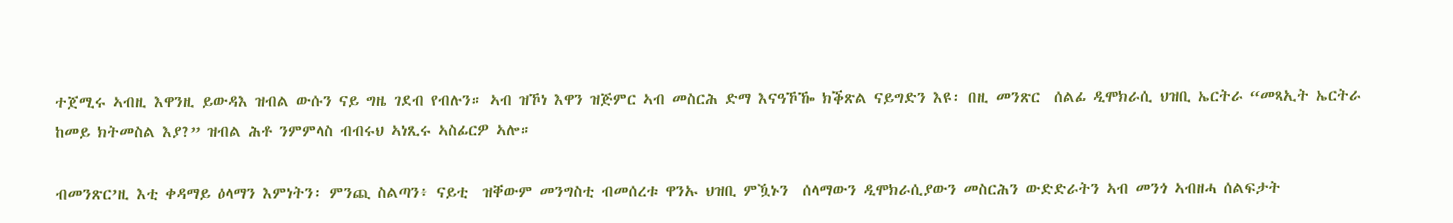ተጀሚሩ ኣብዚ እዋንዚ ይውዳእ ዝብል ውሱን ናይ ግዜ ገደብ የብሉን። ኣብ ዝኾነ እዋን ዝጅምር ኣብ መስርሕ ድማ እናዓኾዀ ክቕጽል ናይግድን እዩ፡ በዚ መንጽር  ሰልፊ ዲሞክራሲ ህዝቢ ኤርትራ “መጻኢት ኤርትራ ከመይ ክትመስል እያ?” ዝብል ሕቶ ንምምላስ ብብሩህ ኣነጺሩ ኣስፊርዎ ኣሎ።

ብመንጽር’ዚ እቲ ቀዳማይ ዕላማን እምነትን፡ ምንጪ ስልጣን፥ ናይቲ  ዝቐውም መንግስቲ ብመሰረቱ ዋንኡ ህዝቢ ምዃኑን  ሰላማውን ዲሞክራሲያውን መስርሕን ውድድራትን ኣብ መንጎ ኣብዘሓ ሰልፍታት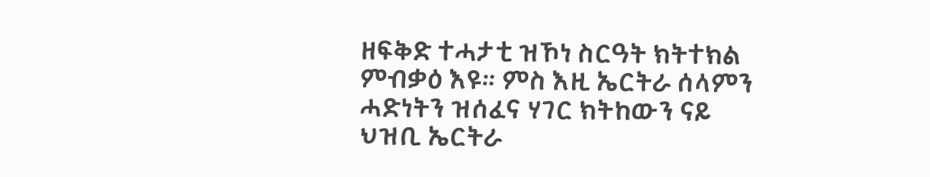ዘፍቅድ ተሓታቲ ዝኾነ ስርዓት ክትተክል ምብቃዕ እዩ። ምስ እዚ ኤርትራ ሰላምን ሓድነትን ዝሰፈና ሃገር ክትከውን ናይ ህዝቢ ኤርትራ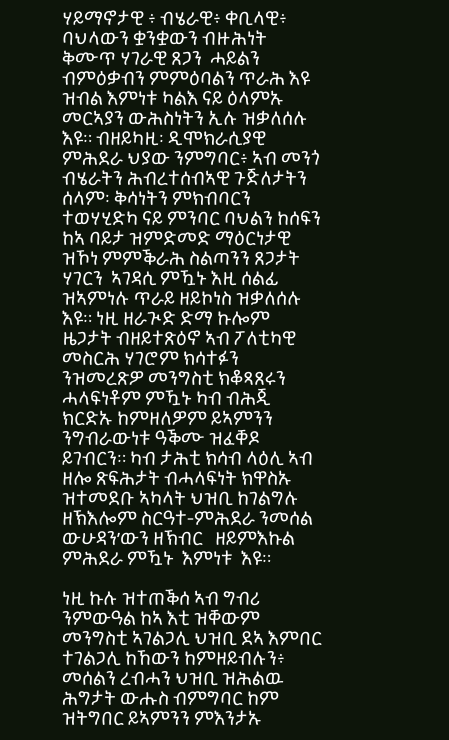ሃይማኖታዊ ፥ ብሄራዊ፥ ቀቢላዊ፥ ባህላውን ቋንቋውን ብዙሕነት ቅሙጥ ሃገራዊ ጸጋን  ሓይልን ብምዕቃብን ምምዕባልን ጥራሕ እዩ ዝብል እምነቱ ካልእ ናይ ዕላምኡ መርኣያን ውሕስነትን ኢሉ ዝቃለሰሉ እዩ። ብዘይካዚ፡ ዲሞክራሲያዊ ምሕደራ ህያው ንምግባር፥ ኣብ መንጎ ብሄራትን ሕብረተሰብኣዊ ጉጅለታትን ሰላም፡ ቅሳነትን ምክብባርን ተወሃሂድካ ናይ ምንባር ባህልን ከሰፍን ከኣ ባይታ ዝምድመድ ማዕርነታዊ ዝኾነ ምምቕራሕ ስልጣንን ጸጋታት ሃገርን  ኣገዳሲ ምዃኑ እዚ ሰልፊ ዝኣምነሉ ጥራይ ዘይኮነስ ዝቃለሰሉ እዩ። ነዚ ዘራጒድ ድማ ኩሎም ዜጋታት ብዘይተጽዕኖ ኣብ ፖለቲካዊ መስርሕ ሃገሮም ክሳተፉን ንዝመረጽዎ መንግስቲ ክቆጻጸሩን ሓላፍነቶም ምዃኑ ካብ ብሕጂ ክርድኡ ከምዘለዎም ይኣምንን ንግብራውነቱ ዓቕሙ ዝፈቐዶ ይገብርን። ካብ ታሕቲ ክሳብ ላዕሊ ኣብ ዘሎ ጽፍሕታት ብሓላፍነት ክዋስኡ ዝተመደቡ ኣካላት ህዝቢ ከገልግሉ ዘኽእሎም ስርዓተ-ምሕደራ ንመሰል ውሁዳን’ውን ዘኽብር   ዘይምእኩል ምሕደራ ምዃኑ  እምነቱ  እዩ።

ነዚ ኩሉ ዝተጠቕሰ ኣብ ግብሪ ንምውዓል ከኣ እቲ ዝቐውም መንግስቲ ኣገልጋሊ ህዝቢ ደኣ እምበር ተገልጋሊ ከኸውን ከምዘይብሉን፥ መሰልን ረብሓን ህዝቢ ዝሕልዉ ሕግታት ውሑስ ብምግባር ከም ዝትግበር ይኣምንን ምእንታኡ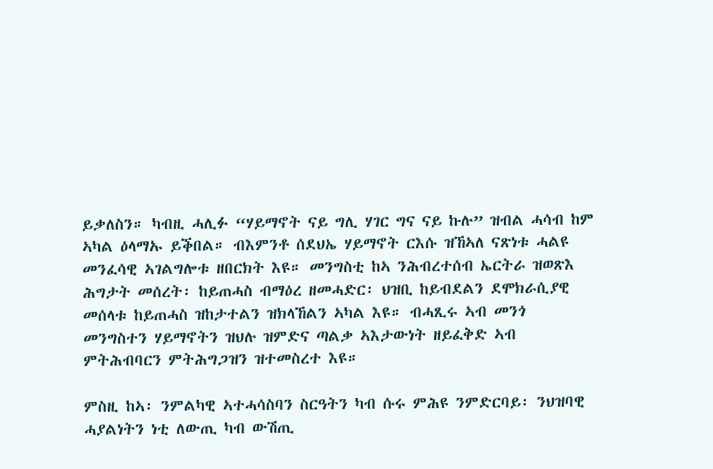ይቃለስን። ካብዚ ሓሊፉ “ሃይማኖት ናይ ግሊ ሃገር ግና ናይ ኩሉ” ዝብል ሓሳብ ከም ኣካል ዕላማኡ ይቕበል። ብእምንቶ ሰደህኤ ሃይማኖት ርእሱ ዝኸኣለ ናጽነቱ ሓልዩ መንፈሳዊ ኣገልግሎቱ ዘበርክት እዩ። መንግስቲ ከኣ ንሕብረተሰብ ኤርትራ ዝወጽእ ሕግታት መሰረት፡ ከይጠሓስ ብማዕረ ዘመሓድር፡ ህዝቢ ከይብደልን ደሞክራሲያዊ መሰላቱ ከይጠሓስ ዝከታተልን ዝክላኸልን ኣካል እዩ። ብሓጺሩ ኣብ መንጎ መንግስተን ሃይማኖትን ዝህሉ ዝምድና ጣልቃ ኣእታውነት ዘይፈቅድ ኣብ ምትሕብባርን ምትሕግጋዝን ዝተመስረተ እዩ።

ምስዚ ከኣ፡ ንምልካዊ ኣተሓሳስባን ስርዓትን ካብ ሱሩ ምሕዩ ንምድርባይ፡ ንህዝባዊ ሓያልነትን ነቲ ለውጢ ካብ ውሽጢ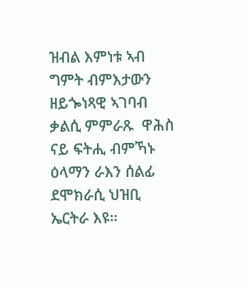ዝብል እምነቱ ኣብ ግምት ብምእታውን ዘይጐነጻዊ ኣገባብ ቃልሲ ምምራጹ  ዋሕስ ናይ ፍትሒ ብምኻኑ ዕላማን ራእን ሰልፊ ደሞክራሲ ህዝቢ ኤርትራ እዩ።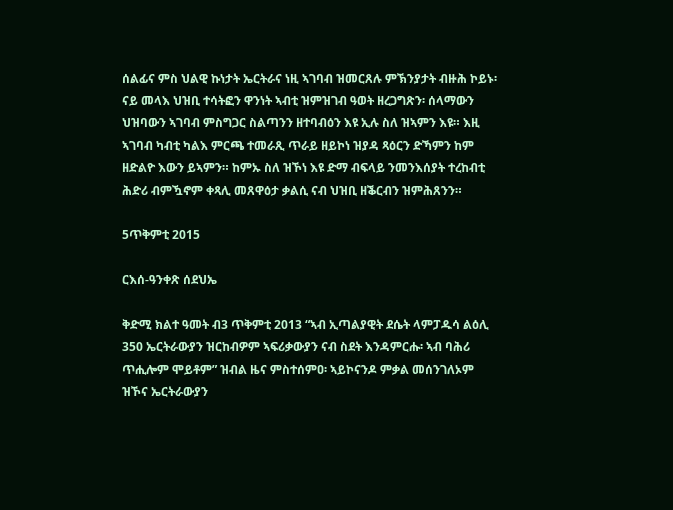ሰልፊና ምስ ህልዊ ኩነታት ኤርትራና ነዚ ኣገባብ ዝመርጸሉ ምኽንያታት ብዙሕ ኮይኑ፡ ናይ መላእ ህዝቢ ተሳትፎን ዋንነት ኣብቲ ዝምዝገብ ዓወት ዘረጋግጽን፡ ሰላማውን ህዝባውን ኣገባብ ምስግጋር ስልጣንን ዘተባብዕን እዩ ኢሉ ስለ ዝኣምን እዩ። እዚ ኣገባብ ካብቲ ካልእ ምርጫ ተመራጺ ጥራይ ዘይኮነ ዝያዳ ጻዕርን ድኻምን ከም ዘድልዮ እውን ይኣምን። ከምኡ ስለ ዝኾነ እዩ ድማ ብፍላይ ንመንእሰያት ተረከብቲ ሕድሪ ብምዃኖም ቀጻሊ መጸዋዕታ ቃልሲ ናብ ህዝቢ ዘቕርብን ዝምሕጸንን።

5ጥቅምቲ 2015

ርእሰ-ዓንቀጽ ሰደህኤ

ቅድሚ ክልተ ዓመት ብ3 ጥቅምቲ 2013 “ኣብ ኢጣልያዊት ደሴት ላምፓዱሳ ልዕሊ 350 ኤርትራውያን ዝርከብዎም ኣፍሪቃውያን ናብ ስደት እንዳምርሑ፡ ኣብ ባሕሪ ጥሒሎም ሞይቶም” ዝብል ዜና ምስተሰምዐ፡ ኣይኮናንዶ ምቃል መሰንገለኦም ዝኾና ኤርትራውያን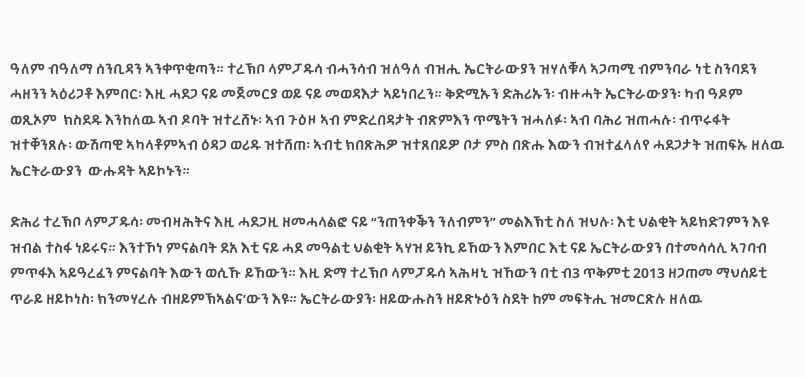ዓለም ብዓለማ ሰንቢዳን ኣንቀጥቂጣን። ተረኽቦ ላምፓዱሳ ብሓንሳብ ዝለዓለ ብዝሒ ኤርትራውያን ዝሃለቑላ ኣጋጣሚ ብምንባራ ነቲ ስንባደን ሓዘንን ኣዕሪጋቶ እምበር፡ እዚ ሓደጋ ናይ መጀመርያ ወይ ናይ መወዳእታ ኣይነበረን። ቅድሚኡን ድሕሪኡን፡ ብዙሓት ኤርትራውያን፡ ካብ ዓዶም ወጺኦም  ክስደዱ እንከለዉ ኣብ ዶባት ዝተረሸኑ፡ ኣብ ጉዕዞ ኣብ ምድረበዳታት ብጽምእን ጥሜትን ዝሓለፉ፡ ኣብ ባሕሪ ዝጠሓሉ፡ ብጥሩፋት ዝተቐንጸሉ፡ ውሽጣዊ ኣካላቶምኣብ ዕዳጋ ወሪዱ ዝተሸጠ፡ ኣብቲ ክበጽሕዎ ዝተጸበይዎ ቦታ ምስ በጽሑ እውን ብዝተፈላለየ ሓደጋታት ዝጠፍኡ ዘለዉ ኤርትራውያን  ውሑዳት ኣይኮኑን።

ድሕሪ ተረኽቦ ላምፓዱሳ፡ መብዛሕትና እዚ ሓደጋዚ ዘመሓላልፎ ናይ “ንጠንቀቕን ንለብምን” መልእኽቲ ስለ ዝህሉ፡ እቲ ህልቂት ኣይክድገምን እዩ ዝብል ተስፋ ነይሩና። እንተኾነ ምናልባት ደአ እቲ ናይ ሓደ መዓልቲ ህልቂት ኣሃዝ ይንኪ ይኸውን እምበር እቲ ናይ ኤርትራውያን በተመሳሳሊ ኣገባብ ምጥፋእ ኣይዓረፈን ምናልባት እውን ወሲኹ ይኸውን። እዚ ድማ ተረኽቦ ላምፓዱሳ ኣሕዛኒ ዝኸውን በቲ ብ3 ጥቅምቲ 2013 ዘጋጠመ ማህሰይቲ ጥራይ ዘይኮነስ፡ ክንመሃረሉ ብዘይምኽኣልና’ውን እዩ። ኤርትራውያን፡ ዘይውሑስን ዘይጽኑዕን ስደት ከም መፍትሒ ዝመርጽሉ ዘለዉ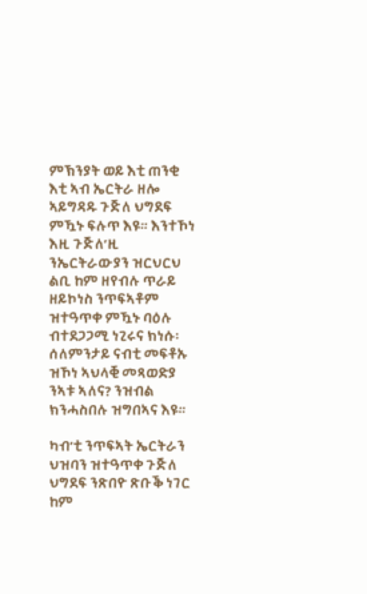ምኽንያት ወይ እቲ ጠንቂ እቲ ኣብ ኤርትራ ዘሎ ኣይግዳዱ ጉጅለ ህግደፍ ምዃኑ ፍሉጥ እዩ። እንተኾነ እዚ ጉጅለ’ዚ ንኤርትራውያን ዝርህርህ ልቢ ከም ዘየብሉ ጥራይ ዘይኮነስ ንጥፍኣቶም ዝተዓጥቀ ምዃኑ ባዕሉ ብተደጋጋሚ ነጊሩና ክነሱ፡ ሰለምንታይ ናብቲ መፍቶኡ ዝኾነ ኣህላቒ መጻወድያ ንኣቱ ኣለና? ንዝብል ክንሓስበሉ ዝግበኣና እዩ።

ካብ’ቲ ንጥፍኣት ኤርትራን ህዝባን ዝተዓጥቀ ጉጅለ ህግደፍ ንጽበዮ ጽቡቕ ነገር ከም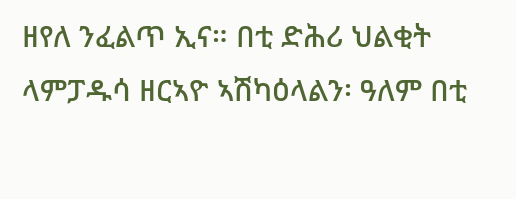ዘየለ ንፈልጥ ኢና። በቲ ድሕሪ ህልቂት ላምፓዱሳ ዘርኣዮ ኣሽካዕላልን፡ ዓለም በቲ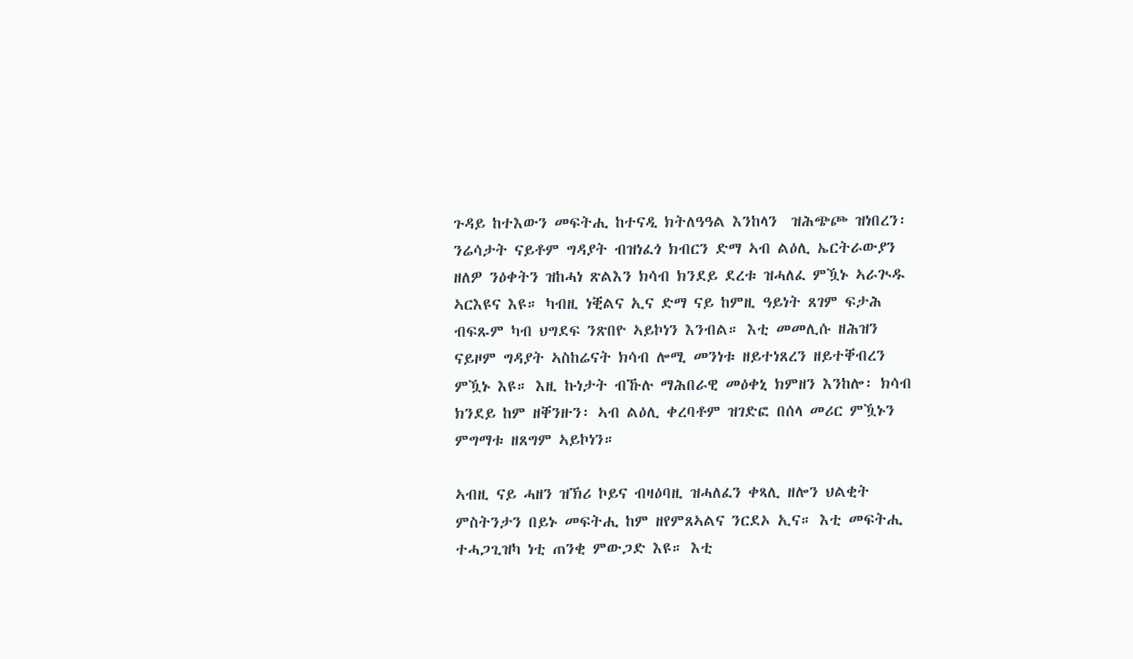ጉዳይ ከተእውን መፍትሒ ከተናዲ ክትለዓዓል እንከላን  ዝሕጭጮ ዝነበረን፡  ንሬሳታት ናይቶም ግዳያት ብዝነፈጎ ክብርን ድማ ኣብ ልዕሊ ኤርትራውያን ዘለዎ ንዕቀትን ዝከሓነ ጽልእን ክሳብ ክንደይ ደረቱ ዝሓለፈ ምዃኑ ኣራጒዱ ኣርእዩና እዩ። ካብዚ ነቒልና ኢና ድማ ናይ ከምዚ ዓይነት ጸገም ፍታሕ ብፍጹም ካብ ህግደፍ ንጽበዮ ኣይኮነን እንብል። እቲ መመሊሱ ዘሕዝን ናይዞም ግዳያት ኣስከሬናት ክሳብ ሎሚ መንነቱ ዘይተነጸረን ዘይተቐብረን ምዃኑ እዩ። እዚ ኩነታት ብኹሉ ማሕበራዊ መዕቀኒ ክምዘን እንከሎ፡ ክሳብ ክንደይ ከም ዘቐንዙን፡ ኣብ ልዕሊ ቀረባቶም ዝገድፎ በሰላ መሪር ምዃኑን ምግማቱ ዘጸግም ኣይኮነን።

ኣብዚ ናይ ሓዘን ዝኽሪ ኮይና ብዛዕባዚ ዝሓለፈን ቀጻሊ ዘሎን ህልቂት ምስትንታን በይኑ መፍትሒ ከም ዘየምጸኣልና ንርደኦ ኢና። እቲ መፍትሒ ተሓጋጊዝካ ነቲ ጠንቂ ምውጋድ እዩ። እቲ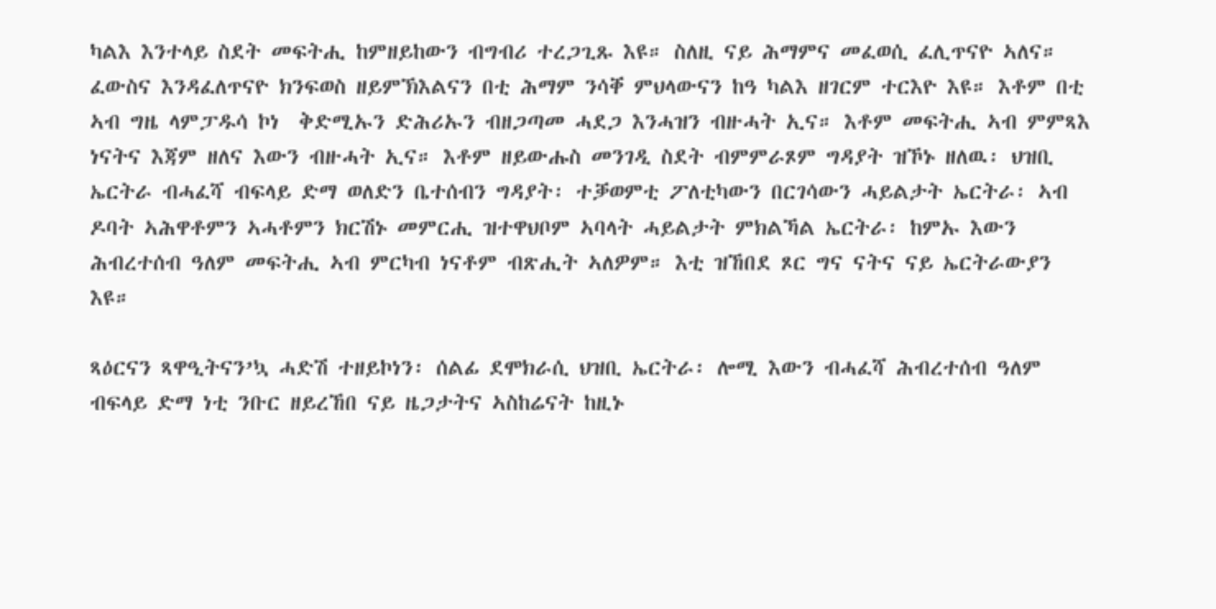ካልእ እንተላይ ስደት መፍትሒ ከምዘይከውን ብግብሪ ተረጋጊጹ እዩ። ስለዚ ናይ ሕማምና መፈወሲ ፈሊጥናዮ ኣለና። ፈውስና እንዳፈለጥናዮ ክንፍወስ ዘይምኽእልናን በቲ ሕማም ንሳቐ ምህላውናን ከዓ ካልእ ዘገርም ተርእዮ እዩ። እቶም በቲ ኣብ ግዜ ላምፓዱሳ ኮነ  ቅድሚኡን ድሕሪኡን ብዘጋጣመ ሓደጋ እንሓዝን ብዙሓት ኢና። እቶም መፍትሒ ኣብ ምምጻእ ነናትና እጃም ዘለና እውን ብዙሓት ኢና። እቶም ዘይውሑስ መንገዲ ስደት ብምምራጾም ግዳያት ዝኾኑ ዘለዉ፡ ህዝቢ ኤርትራ ብሓፈሻ ብፍላይ ድማ ወለድን ቤተሰብን ግዳያት፡ ተቓወምቲ ፖለቲካውን በርገሳውን ሓይልታት ኤርትራ፡ ኣብ ዶባት ኣሕዋቶምን ኣሓቶምን ክርሽኑ መምርሒ ዝተዋህቦም ኣባላት ሓይልታት ምክልኻል ኤርትራ፡ ከምኡ እውን ሕብረተሰብ ዓለም መፍትሒ ኣብ ምርካብ ነናቶም ብጽሒት ኣለዎም። እቲ ዝኸበደ ጾር ግና ናትና ናይ ኤርትራውያን እዩ።

ጻዕርናን ጻዋዒትናን’ኳ ሓድሽ ተዘይኮነን፡ ሰልፊ ደሞክራሲ ህዝቢ ኤርትራ፡ ሎሚ እውን ብሓፈሻ ሕብረተሰብ ዓለም ብፍላይ ድማ ነቲ ንቡር ዘይረኸበ ናይ ዜጋታትና ኣስከሬናት ከዚኑ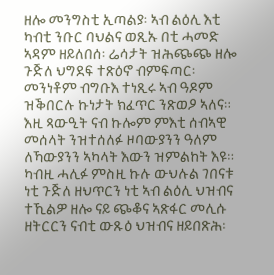ዘሎ መንግስቲ ኢጣልያ፡ ኣብ ልዕሊ እቲ ካብቲ ንቡር ባህልና ወጺኡ በቲ ሓመድ ኣዳም ዘይለበሰ፡ ሬሳታት ዝሕጭጭ ዘሎ ጉጅለ ህግደፍ ተጽዕኖ ብምፍጣር፡ መንነቶም ብግቡእ ተነጺሩ ኣብ ዓዶም ዝቕበርሉ ኩነታት ክፈጥር ንጽወዖ ኣለና። እዚ ጻውዒት ናብ ኩሎም ምእቲ ሰብኣዊ መሰላት ንዝተሰለፉ ዞባውያንን ዓለም ለኻውያንን ኣካላት እውን ዝምልከት እዩ። ካብዚ ሓሊፉ ምስዚ ኩሉ ውህሉል ገበናቱ ነቲ ጉጅለ ዘህጥርን ነቲ ኣብ ልዕሊ ህዝብና ተኺልዎ ዘሎ ናይ ጭቆና ኣጽፋር መሊሱ ዘትርርን ናብቲ ውጹዕ ህዝብና ዘይበጽሕ፡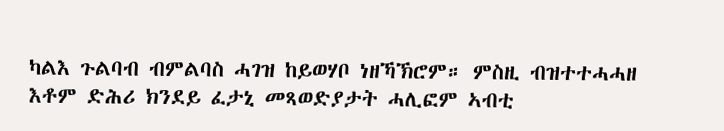ካልእ ጉልባብ ብምልባስ ሓገዝ ከይወሃቦ ነዘኻኽሮም። ምስዚ ብዝተተሓሓዘ እቶም ድሕሪ ክንደይ ፈታኒ መጻወድያታት ሓሊፎም ኣብቲ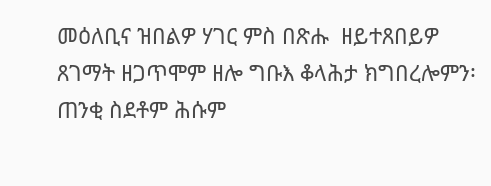መዕለቢና ዝበልዎ ሃገር ምስ በጽሑ  ዘይተጸበይዎ ጸገማት ዘጋጥሞም ዘሎ ግቡእ ቆላሕታ ክግበረሎምን፡ ጠንቂ ስደቶም ሕሱም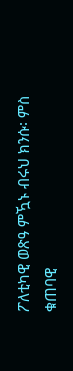ፖለቲካዊ ወጽዓ ምዃኑ ብሩህ ክንሱ፡ ምስ ቁጠባዊ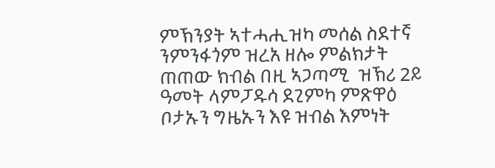ምኽንያት ኣተሓሒዝካ መሰል ስደተኛ ንምንፋጎም ዝረአ ዘሎ ምልክታት ጠጠው ክብል በዚ ኣጋጣሚ  ዝኽሪ 2ይ ዓመት ላምፓዱሳ ደጊምካ ምጽዋዕ ቦታኡን ግዜኡን እዩ ዝብል እምነት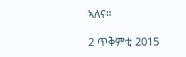ኣለና።

2 ጥቅምቲ 2015